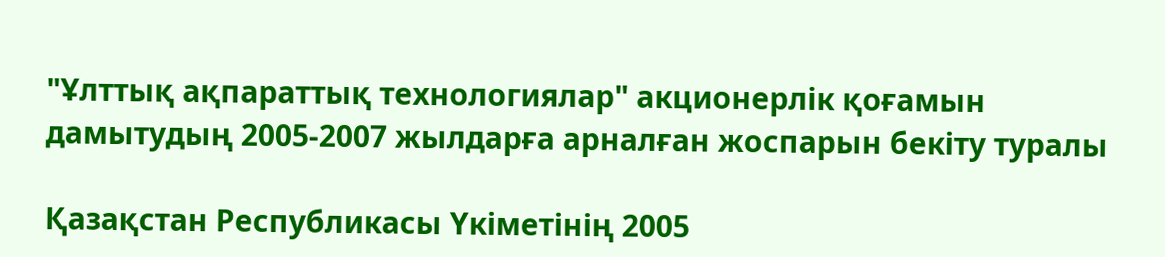"Ұлттық ақпараттық технологиялар" акционерлiк қоғамын дамытудың 2005-2007 жылдарға арналған жоспарын бекiту туралы

Қазақстан Республикасы Үкіметінің 2005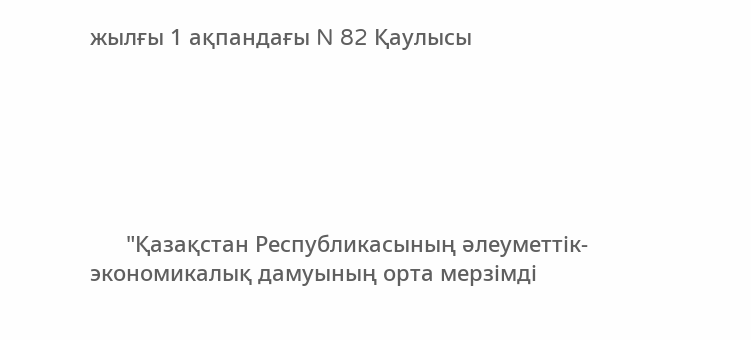жылғы 1 ақпандағы N 82 Қаулысы






      "Қазақстан Республикасының әлеуметтік-экономикалық дамуының орта мерзiмдi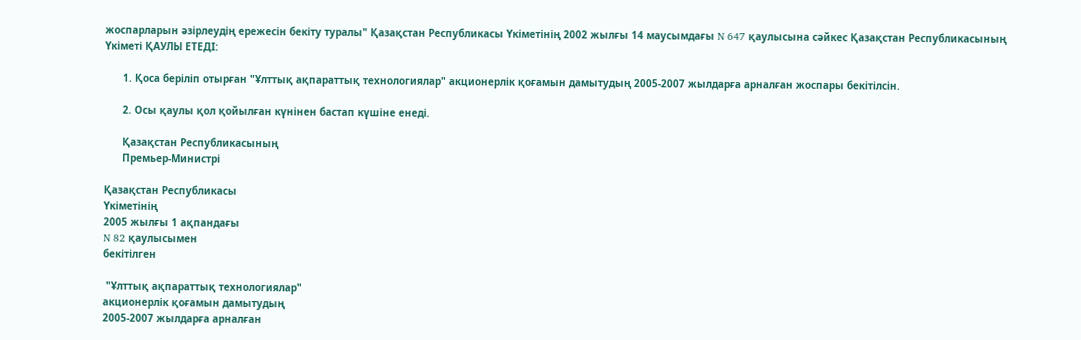жоспарларын әзiрлеудiң ережесiн бекiту туралы" Қазақстан Республикасы Yкiметiнiң 2002 жылғы 14 маусымдағы N 647 қаулысына сәйкес Қазақстан Республикасының Yкiметi ҚАУЛЫ ЕТЕДI:

      1. Қоса берiлiп отырған "Ұлттық ақпараттық технологиялар" акционерлiк қоғамын дамытудың 2005-2007 жылдарға арналған жоспары бекiтiлсiн.

      2. Осы қаулы қол қойылған күнiнен бастап күшiне енедi.

      Қазақстан Республикасының
      Премьер-Министрi

Қазақстан Республикасы
Үкiметінiң
2005 жылғы 1 ақпандағы
N 82 қаулысымен
бекітілген

 "Ұлттық ақпараттық технологиялар"
акционерлiк қоғамын дамытудың
2005-2007 жылдарға арналған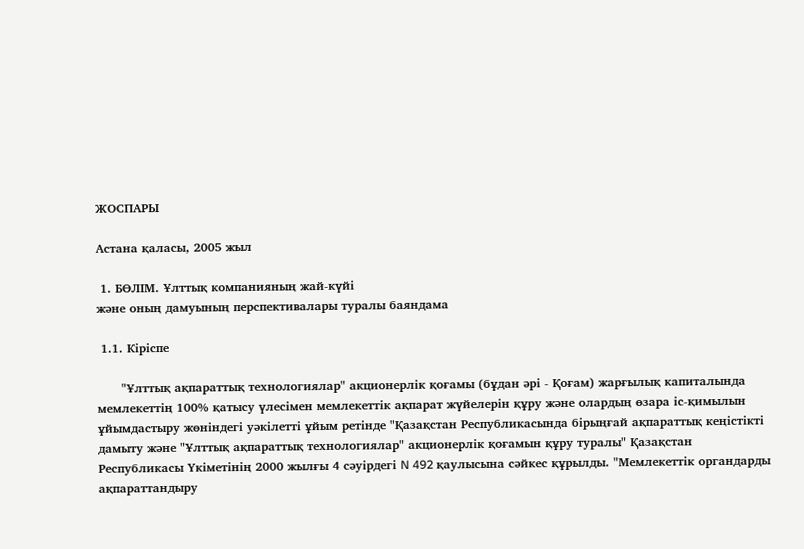ЖОСПАРЫ

Астана қаласы, 2005 жыл

 1. БӨЛIМ. Ұлттық компанияның жай-күйі
және оның дамуының перспективалары туралы баяндама

 1.1. Кiрiспе

      "Ұлттық ақпараттық технологиялар" акционерлік қоғамы (бұдан әрi - Қоғам) жарғылық капиталында мемлекеттің 100% қатысу үлесiмен мемлекеттік ақпарат жүйелерін құру және олардың өзара iс-қимылын ұйымдастыру жөнiндегi уәкілетті ұйым ретінде "Қазақстан Республикасында бiрыңғай ақпараттық кеңiстікті дамыту және "Ұлттық ақпараттық технологиялар" акционерлiк қоғамын құру туралы" Қазақстан Республикасы Үкiметiнiң 2000 жылғы 4 сәуірдегі N 492 қаулысына сәйкес құрылды. "Мемлекеттік органдарды ақпараттандыру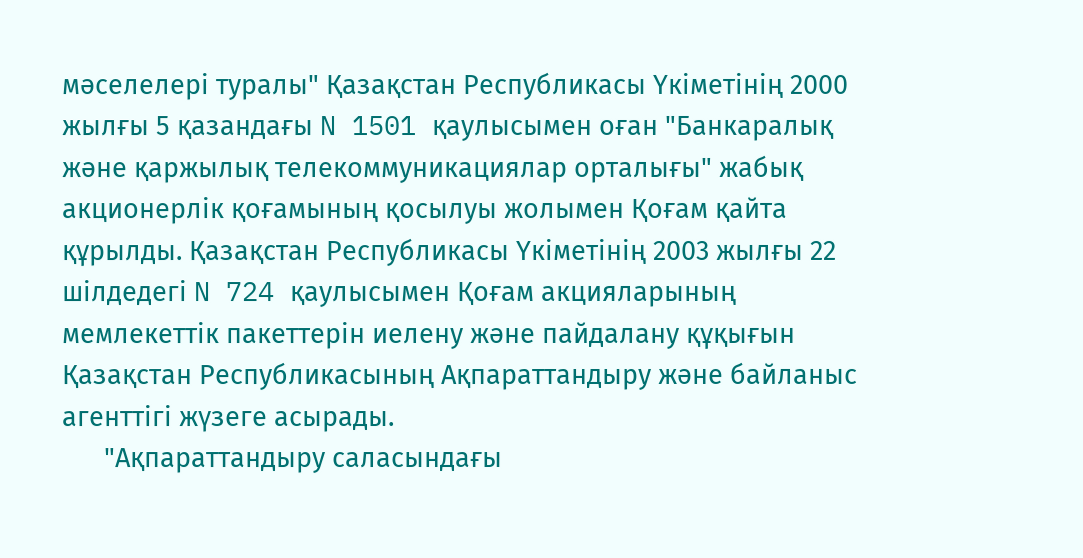мәселелерi туралы" Қазақстан Республикасы Үкiметінің 2000 жылғы 5 қазандағы N 1501 қаулысымен оған "Банкаралық және қаржылық телекоммуникациялар орталығы" жабық акционерлiк қоғамының қосылуы жолымен Қоғам қайта құрылды. Қазақстан Республикасы Үкiметiнiң 2003 жылғы 22 шілдедегі N 724 қаулысымен Қоғам акцияларының мемлекеттiк пакеттерiн иелену және пайдалану құқығын Қазақстан Республикасының Ақпараттандыру және байланыс агенттігi жүзеге асырады.
      "Ақпараттандыру саласындағы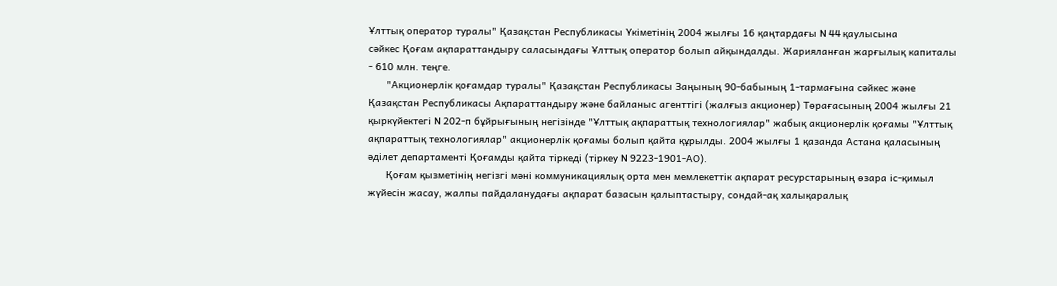Ұлттық оператор туралы" Қазақстан Республикасы Үкiметiнiң 2004 жылғы 16 қаңтардағы N 44 қаулысына
сәйкес Қоғам ақпараттандыру саласындағы Ұлттық оператор болып айқындалды. Жарияланған жарғылық капиталы - 610 млн. теңге.
      "Акционерлiк қоғамдар туралы" Қазақстан Республикасы Заңының 90-бабының 1-тармағына сәйкес және Қазақстан Республикасы Ақпараттандыру және байланыс агенттігi (жалғыз акционер) Төрағасының 2004 жылғы 21 қыркүйектегі N 202-п бұйрығының негізiнде "Ұлттық ақпараттық технологиялар" жабық акционерлiк қоғамы "Ұлттық ақпараттық технологиялар" акционерлiк қоғамы болып қайта құрылды. 2004 жылғы 1 қазанда Астана қаласының әдiлет департаментi Қоғамды қайта тiркедi (тiркеу N 9223-1901-АО).
      Қоғам қызметiнiң негiзгi мәнi коммуникациялық орта мен мемлекеттiк ақпарат ресурстарының өзара iс-қимыл жүйесiн жасау, жалпы пайдаланудағы ақпарат базасын қалыптастыру, сондай-ақ халықаралық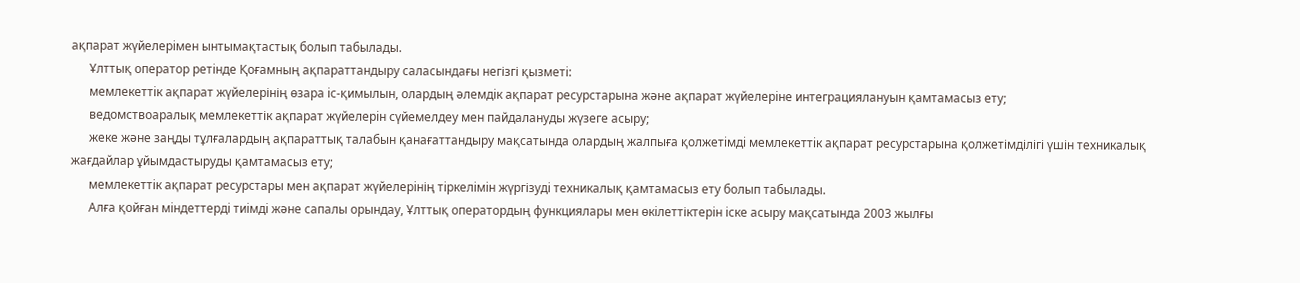ақпарат жүйелерiмен ынтымақтастық болып табылады.
      Ұлттық оператор ретiнде Қоғамның ақпараттандыру саласындағы негізгі қызметi:
      мемлекеттiк ақпарат жүйелерінің өзара iс-қимылын, олардың әлемдiк ақпарат ресурстарына және ақпарат жүйелерiне интеграциялануын қамтамасыз ету;
      ведомствоаралық мемлекеттік ақпарат жүйелерiн сүйемелдеу мен пайдалануды жүзеге асыру;
      жеке және заңды тұлғалардың ақпараттық талабын қанағаттандыру мақсатында олардың жалпыға қолжетiмдi мемлекеттiк ақпарат ресурстарына қолжетімділігі үшін техникалық жағдайлар ұйымдастыруды қамтамасыз ету;
      мемлекеттiк ақпарат ресурстары мен ақпарат жүйелерiнің тiркелiмiн жүргізудi техникалық қамтамасыз ету болып табылады.
      Алға қойған мiндеттердi тиiмдi және сапалы орындау, Ұлттық оператордың функциялары мен өкiлеттіктерiн iске асыру мақсатында 2003 жылғы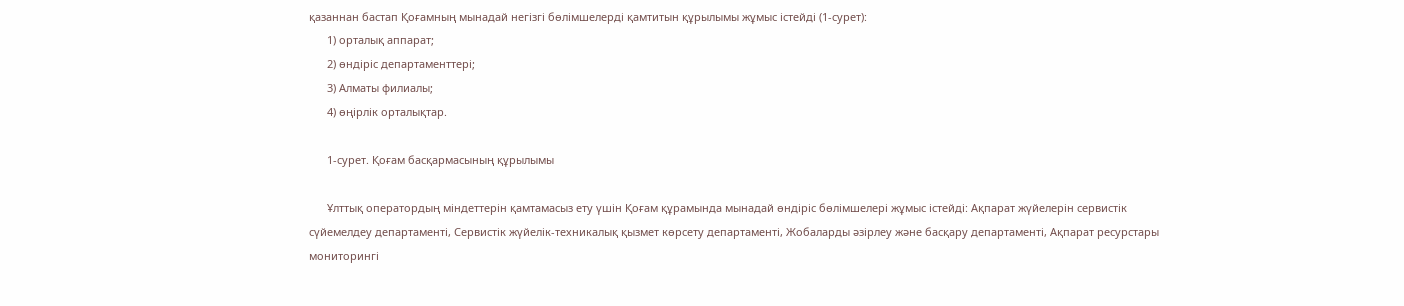қазаннан бастап Қоғамның мынадай негiзгі бөлiмшелердi қамтитын құрылымы жұмыс iстейдi (1-сурет):
      1) орталық аппарат;
      2) өндiрiс департаменттерi;
      3) Алматы филиалы;
      4) өңiрлiк орталықтар.

      1-сурет. Қоғам басқармасының құрылымы

      Ұлттық оператордың мiндеттерiн қамтамасыз ету үшін Қоғам құрамында мынадай өндiрiс бөлiмшелерi жұмыс iстейдi: Ақпарат жүйелерiн сервистік сүйемелдеу департаментi, Сервистік жүйелiк-техникалық қызмет көрсету департаментi, Жобаларды әзiрлеу және басқару департаментi, Ақпарат ресурстары мониторингi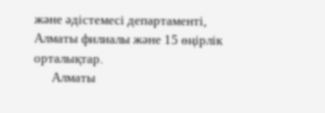және әдiстемесi департаментi, Алматы филиалы және 15 өңiрлік орталықтар.
      Алматы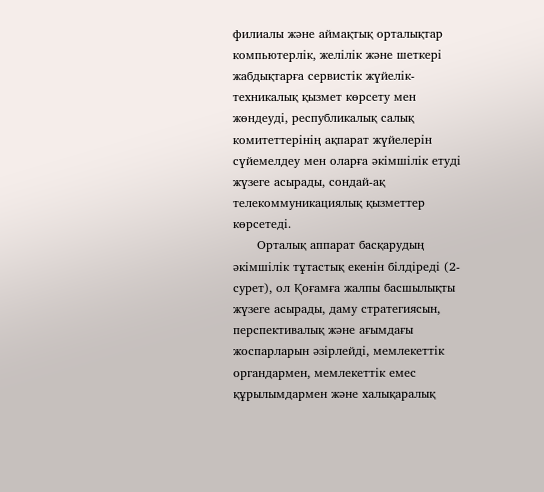филиалы және аймақтық орталықтар компьютерлiк, желілік және шеткерi жабдықтарға сервистік жүйелік-техникалық қызмет көрсету мен жөндеудi, республикалық салық комитеттерінің ақпарат жүйелерiн сүйемелдеу мен оларға әкiмшілік етудi жүзеге асырады, сондай-ақ телекоммуникациялық қызметтер көрсетедi.
      Орталық аппарат басқарудың әкiмшілiк тұтастық екенін бiлдiредi (2-сурет), ол Қоғамға жалпы басшылықты жүзеге асырады, даму стратегиясын, перспективалық және ағымдағы жоспарларын әзiрлейдi, мемлекеттік органдармен, мемлекеттiк емес құрылымдармен және халықаралық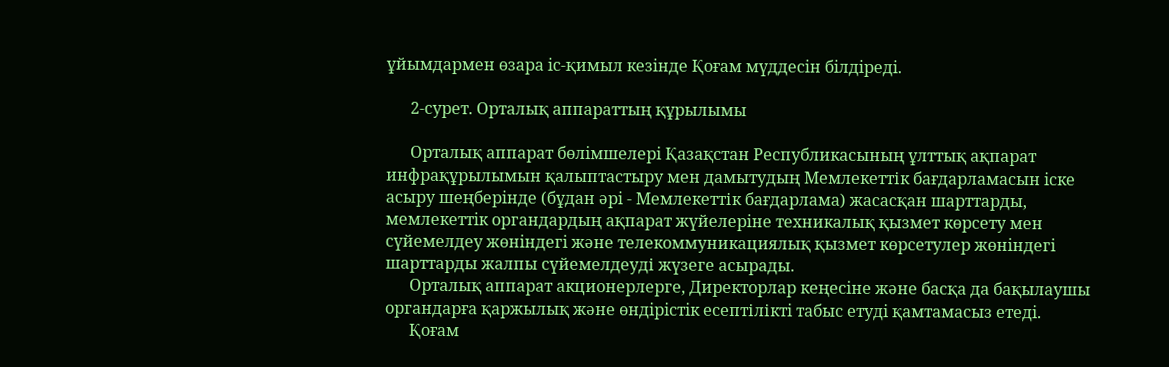ұйымдармен өзара iс-қимыл кезiнде Қоғам мүддесiн бiлдiредi.

      2-сурет. Орталық аппараттың құрылымы

      Орталық аппарат бөлiмшелерi Қазақстан Республикасының ұлттық ақпарат инфрақұрылымын қалыптастыру мен дамытудың Мемлекеттік бағдарламасын iске асыру шеңберiнде (бұдан әрi - Мемлекеттік бағдарлама) жасасқан шарттарды, мемлекеттiк органдардың ақпарат жүйелерiне техникалық қызмет көрсету мен сүйемелдеу жөнiндегi және телекоммуникациялық қызмет көрсетулер жөнiндегi шарттарды жалпы сүйемелдеуді жүзеге асырады.
      Орталық аппарат акционерлерге, Директорлар кеңесiне және басқа да бақылаушы органдарға қаржылық және өндiрiстiк есептіліктi табыс етудi қамтамасыз етедi.
      Қоғам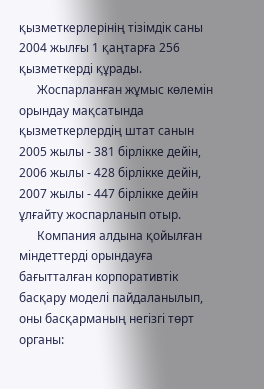қызметкерлерінің тiзiмдiк саны 2004 жылғы 1 қаңтарға 256 қызметкердi құрады.
      Жоспарланған жұмыс көлемiн орындау мақсатында қызметкерлердiң штат санын 2005 жылы - 381 бiрлiкке дейiн, 2006 жылы - 428 бiрлiкке дейiн, 2007 жылы - 447 бiрлiкке дейiн ұлғайту жоспарланып отыр.
      Компания алдына қойылған мiндеттердi орындауға бағытталған корпоративтiк басқару моделi пайдаланылып, оны басқарманың негiзгi төрт органы: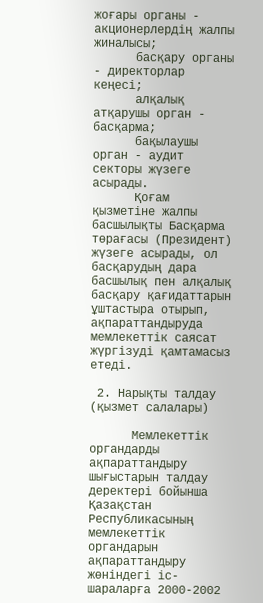жоғары органы - акционерлердiң жалпы жиналысы;
      басқару органы - директорлар кеңесi;
      алқалық атқарушы орган - басқарма;
      бақылаушы орган - аудит секторы жүзеге асырады.
      Қоғам қызметiне жалпы басшылықты Басқарма төрағасы (Президент) жүзеге асырады, ол басқарудың дара басшылық пен алқалық басқару қағидаттарын ұштастыра отырып, ақпараттандыруда мемлекеттік саясат жүргiзудi қамтамасыз етедi.

 2. Нарықты талдау (қызмет салалары)

      Мемлекеттiк органдарды ақпараттандыру шығыстарын талдау деректері бойынша Қазақстан Республикасының мемлекеттiк органдарын ақпараттандыру жөнiндегі iс-шараларға 2000-2002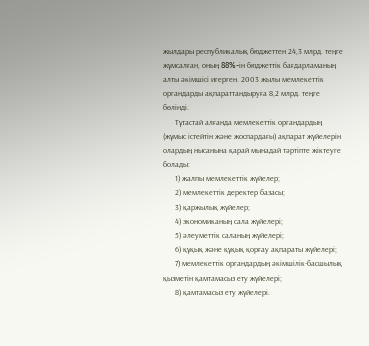жылдары республикалық бюджеттен 24,3 млрд. теңге жұмсалған, оның 88%-iн бюджеттiк бағдарламаның алты әкiмшісi игерген. 2003 жылы мемлекеттік органдарды ақпараттандыруға 8,2 млрд. теңге бөлiндi.
      Тұтастай алғанда мемлекеттік органдардың (жұмыс iстейтiн және жоспардағы) ақпарат жүйелерiн олардың нысанына қарай мынадай тәртiпте жіктеуге болады:
      1) жалпы мемлекеттiк жүйелер;
      2) мемлекеттiк деректер базасы;
      3) қаржылық жүйелер;
      4) экономиканың сала жүйелерi;
      5) әлеуметтiк саланың жүйелерi;
      6) құқық және құқық қорғау ақпараты жүйелерi;
      7) мемлекеттік органдардың әкімшілік-басшылық қызметiн қамтамасыз ету жүйелерi;
      8) қамтамасыз ету жүйелерi.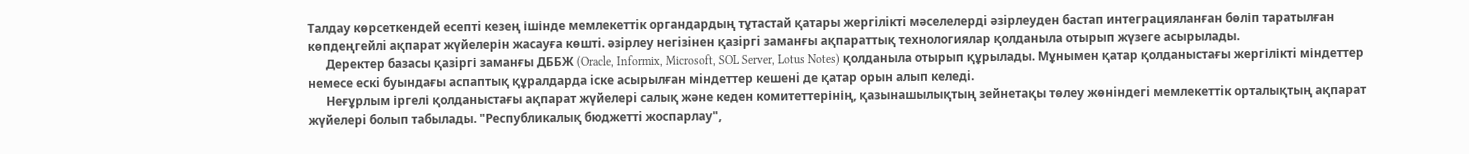Талдау көрсеткендей есептi кезең ішінде мемлекеттiк органдардың тұтастай қатары жергiлiктi мәселелердi әзiрлеуден бастап интеграцияланған бөліп таратылған көпдеңгейлi ақпарат жүйелерін жасауға көштi. әзiрлеу негiзiнен қазiргi заманғы ақпараттық технологиялар қолданыла отырып жүзеге асырылады.
      Деректер базасы қазiргі заманғы ДББЖ (Oracle, Informix, Microsoft, SOL Server, Lotus Notes) қолданыла отырып құрылады. Мұнымен қатар қолданыстағы жергіліктi міндеттер немесе ескi буындағы аспаптық құралдарда iске асырылған мiндеттер кешенi де қатар орын алып келедi.
      Неғұрлым іргелі қолданыстағы ақпарат жүйелерi салық және кеден комитеттерінің, қазынашылықтың зейнетақы төлеу жөнiндегi мемлекеттiк орталықтың ақпарат жүйелерi болып табылады. "Республикалық бюджеттi жоспарлау",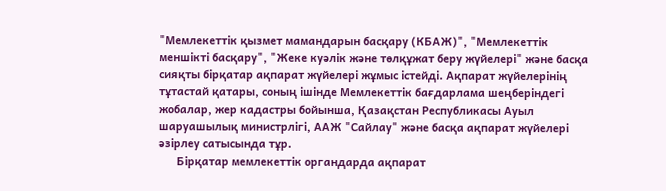"Мемлекеттік қызмет мамандарын басқару (КБАЖ)", "Мемлекеттік меншікті басқару", "Жеке куәлiк және төлқұжат беру жүйелерi" және басқа сияқты бiрқатар ақпарат жүйелерi жұмыс iстейдi. Ақпарат жүйелерінің тұтастай қатары, соның iшiнде Мемлекеттік бағдарлама шеңберiндегі жобалар, жер кадастры бойынша, Қазақстан Республикасы Ауыл шаруашылық министрлiгi, ААЖ "Сайлау" және басқа ақпарат жүйелерi әзiрлеу сатысында тұр.
      Бiрқатар мемлекеттiк органдарда ақпарат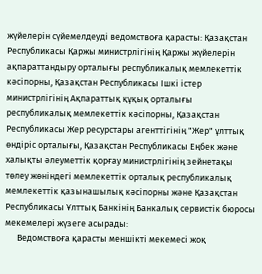жүйелерін сүйемелдеудi ведомствоға қарасты: Қазақстан Республикасы Қаржы министрлiгiнің Қаржы жүйелерiн ақпараттандыру орталығы республикалық мемлекеттік кәсiпорны, Қазақстан Республикасы Ішкі істер министрлігінің Ақпараттық құқық орталығы республикалық мемлекеттiк кәсіпорны, Қазақстан Республикасы Жер ресурстары агенттігінің "Жер" ұлттық өндiрiс орталығы, Қазақстан Республикасы Еңбек және халықты әлеуметтiк қорғау министрлiгiнiң зейнетақы төлеу жөніндегi мемлекеттiк орталық республикалық мемлекеттiк қазынашылық кәсіпорны және Қазақстан Республикасы Ұлттық Банкiнiң Банкалық сервистік бюросы мекемелерi жүзеге асырады:
      Ведомствоға қарасты меншікті мекемесi жоқ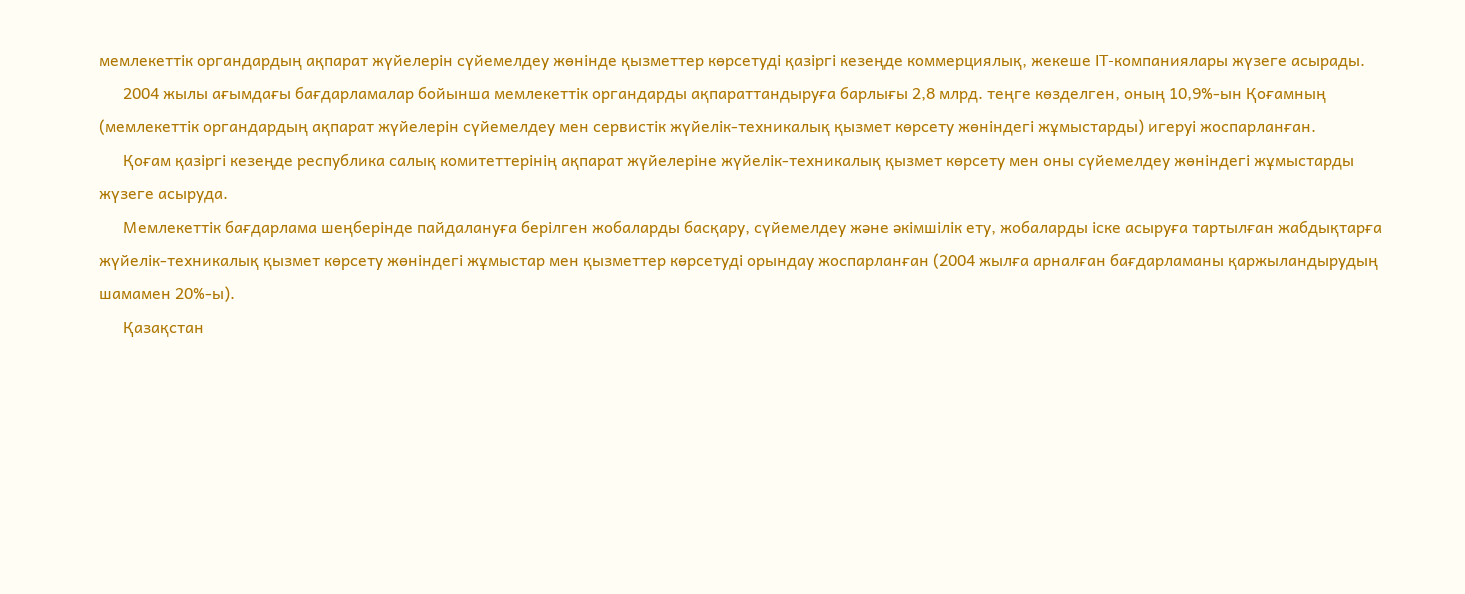мемлекеттiк органдардың ақпарат жүйелерiн сүйемелдеу жөнінде қызметтер көрсетудi қазiргi кезеңде коммерциялық, жекеше IT-компаниялары жүзеге асырады.
      2004 жылы ағымдағы бағдарламалар бойынша мемлекеттiк органдарды ақпараттандыруға барлығы 2,8 млрд. теңге көзделген, оның 10,9%-ын Қоғамның (мемлекеттiк органдардың ақпарат жүйелерiн сүйемелдеу мен сервистік жүйелік-техникалық қызмет көрсету жөнiндегi жұмыстарды) игеруі жоспарланған.
      Қоғам қазiргi кезеңде республика салық комитеттерiнің ақпарат жүйелерiне жүйелік-техникалық қызмет көрсету мен оны сүйемелдеу жөнiндегi жұмыстарды жүзеге асыруда.
      Мемлекеттiк бағдарлама шеңберiнде пайдалануға берiлген жобаларды басқару, сүйемелдеу және әкiмшiлiк ету, жобаларды iске асыруға тартылған жабдықтарға жүйелік-техникалық қызмет көрсету жөніндегi жұмыстар мен қызметтер көрсетуді орындау жоспарланған (2004 жылға арналған бағдарламаны қаржыландырудың шамамен 20%-ы).
      Қазақстан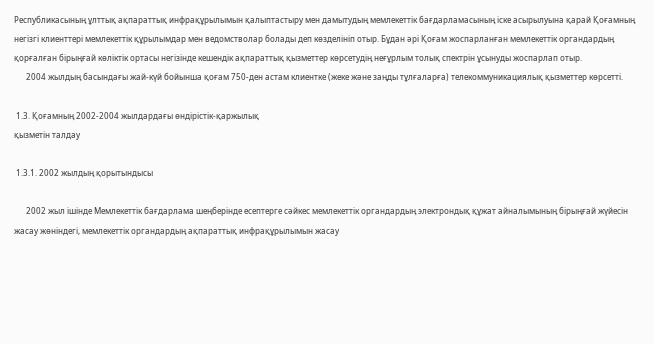Республикасының ұлттық ақпараттық инфрақұрылымын қалыптастыру мен дамытудың мемлекеттік бағдарламасының iске асырылуына қарай Қоғамның негiзгі клиенттерi мемлекеттiк құрылымдар мен ведомстволар болады деп көзделiніп отыр. Бұдан әрi Қоғам жоспарланған мемлекеттік органдардың қорғалған бiрыңғай көлiктiк ортасы негiзiнде кешендiк ақпараттық қызметтер көрсетудiң неғұрлым толық спектрін ұсынуды жоспарлап отыр.
      2004 жылдың басындағы жай-күй бойынша қоғам 750-ден астам клиентке (жеке және заңды тұлғаларға) телекоммуникациялық қызметтер көрсетті.

 1.3. Қоғамның 2002-2004 жылдардағы өндiрiстік-қаржылық
қызметiн талдау

 1.3.1. 2002 жылдың қорытындысы

      2002 жыл ішінде Мемлекеттiк бағдарлама шеңберiнде есептерге сәйкес мемлекеттiк органдардың электрондық құжат айналымының бiрыңғай жүйесін жасау жөніндегі, мемлекеттiк органдардың ақпараттық инфрақұрылымын жасау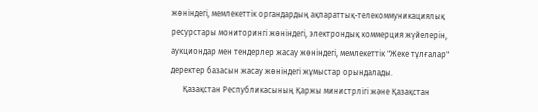жөнiндегі, мемлекеттiк органдардың ақпараттық-телекоммуникациялық ресурстары мониторингі жөнiндегi, электрондық коммерция жүйелерiн, аукциондар мен тендерлер жасау жөніндегі, мемлекеттік "Жеке тұлғалар" деректер базасын жасау жөніндегі жұмыстар орындалады.
      Қазақстан Республикасының Қаржы министрлiгi және Қазақстан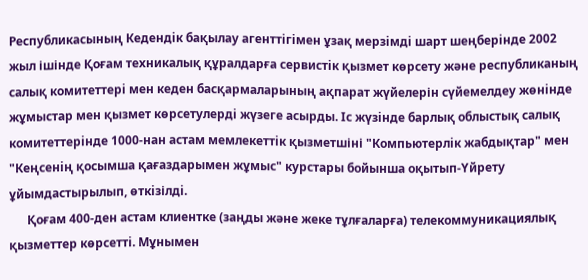Республикасының Кедендiк бақылау агенттiгiмен ұзақ мерзiмдi шарт шеңберiнде 2002 жыл ішінде Қоғам техникалық құралдарға сервистiк қызмет көрсету және республиканың салық комитеттерi мен кеден басқармаларының ақпарат жүйелерін сүйемелдеу жөнiнде жұмыстар мен қызмет көрсетулердi жүзеге асырды. Iс жүзiнде барлық облыстық салық комитеттерiнде 1000-нан астам мемлекеттiк қызметшіні "Компьютерлiк жабдықтар" мен "Кеңсенiң қосымша қағаздарымен жұмыс" курстары бойынша оқытып-Үйрету ұйымдастырылып, өткiзілдi.
      Қоғам 400-ден астам клиентке (заңды және жеке тұлғаларға) телекоммуникациялық қызметтер көрсеттi. Мұнымен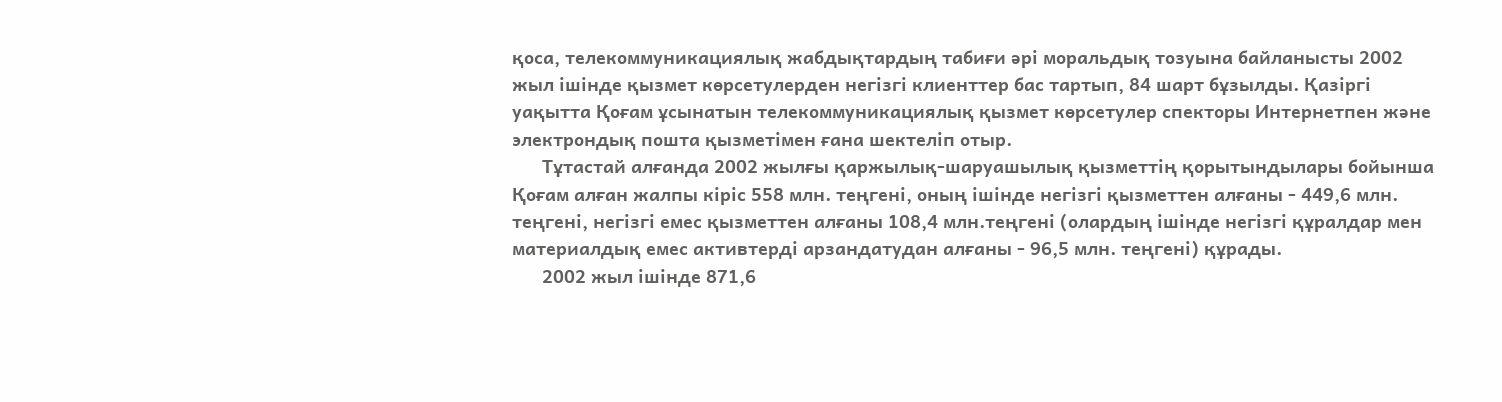қоса, телекоммуникациялық жабдықтардың табиғи әрi моральдық тозуына байланысты 2002 жыл iшiнде қызмет көрсетулерден негiзгi клиенттер бас тартып, 84 шарт бұзылды. Қазіргі уақытта Қоғам ұсынатын телекоммуникациялық қызмет көрсетулер спекторы Интернетпен және электрондық пошта қызметiмен ғана шектеліп отыр.
      Тұтастай алғанда 2002 жылғы қаржылық-шаруашылық қызметтің қорытындылары бойынша Қоғам алған жалпы кiрiс 558 млн. теңгені, оның ішінде негiзгі қызметтен алғаны - 449,6 млн. теңгені, негiзгi емес қызметтен алғаны 108,4 млн.теңгені (олардың ішінде негiзгi құралдар мен материалдық емес активтердi арзандатудан алғаны - 96,5 млн. теңгенi) құрады.
      2002 жыл ішінде 871,6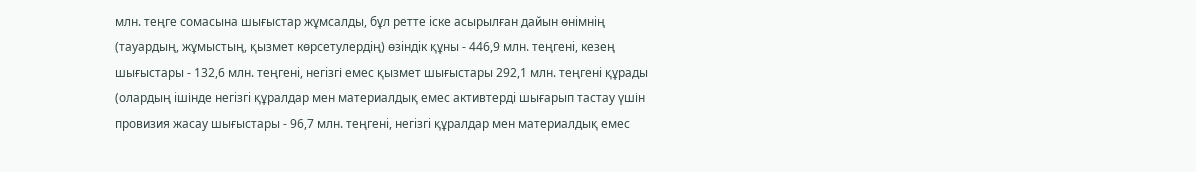млн. теңге сомасына шығыстар жұмсалды, бұл ретте iске асырылған дайын өнiмнiң (тауардың, жұмыстың, қызмет көрсетулердiң) өзiндiк құны - 446,9 млн. теңгенi, кезең шығыстары - 132,6 млн. теңгенi, негiзгі емес қызмет шығыстары 292,1 млн. теңгенi құрады (олардың iшінде негiзгi құралдар мен материалдық емес активтердi шығарып тастау үшін провизия жасау шығыстары - 96,7 млн. теңгенi, негiзгi құралдар мен материалдық емес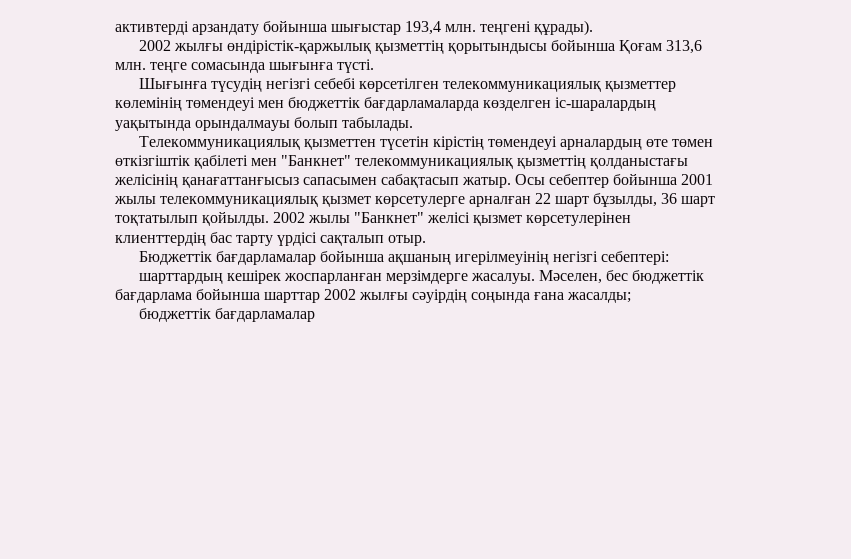активтерді арзандату бойынша шығыстар 193,4 млн. теңгенi құрады).
      2002 жылғы өндірістік-қаржылық қызметтің қорытындысы бойынша Қоғам 313,6 млн. теңге сомасында шығынға түсті.
      Шығынға түсудiң негiзгi себебi көрсетілген телекоммуникациялық қызметтер көлемінің төмендеуi мен бюджеттік бағдарламаларда көзделген iс-шаралардың уақытында орындалмауы болып табылады.
      Телекоммуникациялық қызметтен түсетін кiрiстің төмендеуi арналардың өте төмен өткізгіштік қабілетi мен "Банкнет" телекоммуникациялық қызметтің қолданыстағы желiсiнiң қанағаттанғысыз сапасымен сабақтасып жатыр. Осы себептер бойынша 2001 жылы телекоммуникациялық қызмет көрсетулерге арналған 22 шарт бұзылды, 36 шарт тоқтатылып қойылды. 2002 жылы "Банкнет" желiсi қызмет көрсетулерiнен клиенттердiң бас тарту үрдiсi сақталып отыр.
      Бюджеттiк бағдарламалар бойынша ақшаның игерiлмеуінің негiзгi себептерi:
      шарттардың кешірек жоспарланған мерзiмдерге жасалуы. Мәселен, бес бюджеттiк бағдарлама бойынша шарттар 2002 жылғы сәуiрдiң соңында ғана жасалды;
      бюджеттiк бағдарламалар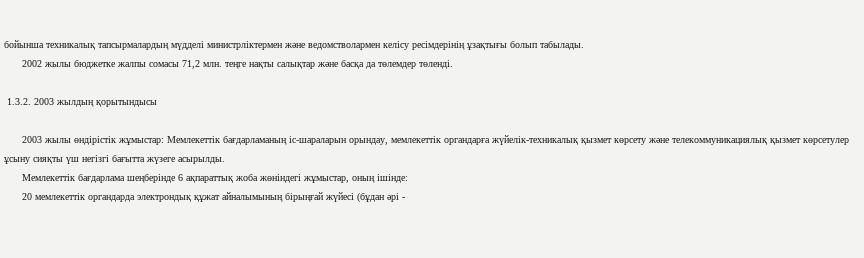бойынша техникалық тапсырмалардың мүдделi министрліктермен және ведомстволармен келiсу ресiмдерiнің ұзақтығы болып табылады.
      2002 жылы бюджетке жалпы сомасы 71,2 млн. теңге нақты салықтар және басқа да төлемдер төлендi.

 1.3.2. 2003 жылдың қорытындысы

      2003 жылы өндірістік жұмыстар: Мемлекеттік бағдарламаның iс-шараларын орындау, мемлекеттiк органдарға жүйелiк-техникалық қызмет көрсету және телекоммуникациялық қызмет көрсетулер ұсыну сияқты үш негiзгi бағытта жүзеге асырылды.
      Мемлекеттiк бағдарлама шеңберiнде 6 ақпараттық жоба жөніндегі жұмыстар, оның ішінде:
      20 мемлекеттiк органдарда электрондық құжат айналымының бiрыңғай жүйесі (бұдан әрі -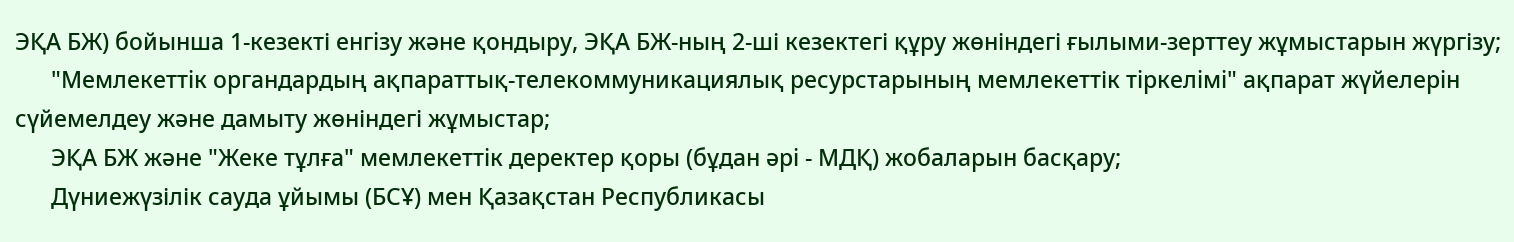ЭҚА БЖ) бойынша 1-кезекті енгiзу және қондыру, ЭҚА БЖ-ның 2-ші кезектегі құру жөніндегі ғылыми-зерттеу жұмыстарын жүргізу;
      "Мемлекеттiк органдардың ақпараттық-телекоммуникациялық ресурстарының мемлекеттік тiркелiмi" ақпарат жүйелерiн сүйемелдеу және дамыту жөніндегі жұмыстар;
      ЭҚА БЖ және "Жеке тұлға" мемлекеттiк деректер қоры (бұдан әрi - МДҚ) жобаларын басқару;
      Дүниежүзілік сауда ұйымы (БСҰ) мен Қазақстан Республикасы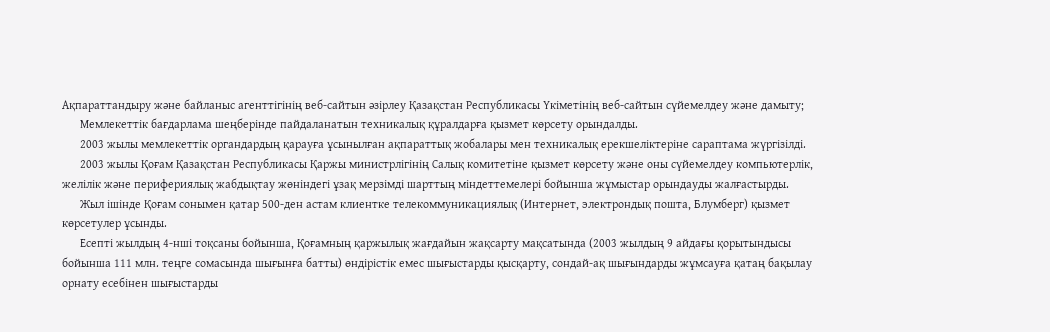Ақпараттандыру және байланыс агенттiгiнiң веб-сайтын әзiрлеу Қазақстан Республикасы Үкiметінің веб-сайтын сүйемелдеу және дамыту;
      Мемлекеттік бағдарлама шеңберiнде пайдаланатын техникалық құралдарға қызмет көрсету орындалды.
      2003 жылы мемлекеттік органдардың қарауға ұсынылған ақпараттық жобалары мен техникалық ерекшелiктерiне сараптама жүргiзiлдi.
      2003 жылы Қоғам Қазақстан Республикасы Қаржы министрлiгінiң Салық комитетiне қызмет көрсету және оны сүйемелдеу компьютерлік, желілік және перифериялық жабдықтау жөніндегі ұзақ мерзiмдi шарттың мiндеттемелерi бойынша жұмыстар орындауды жалғастырды.
      Жыл ішінде Қоғам сонымен қатар 500-ден астам клиентке телекоммуникациялық (Интернет, электрондық пошта, Блумберг) қызмет көрсетулер ұсынды.
      Есептi жылдың 4-ншi тоқсаны бойынша, Қоғамның қаржылық жағдайын жақсарту мақсатында (2003 жылдың 9 айдағы қорытындысы бойынша 111 млн. теңге сомасында шығынға батты) өндірістік емес шығыстарды қысқарту, сондай-ақ шығындарды жұмсауға қатаң бақылау орнату есебiнен шығыстарды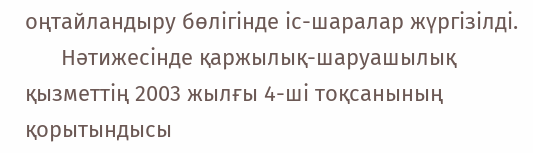оңтайландыру бөлiгiнде iс-шаралар жүргізiлдi.
      Нәтижесiнде қаржылық-шаруашылық қызметтiң 2003 жылғы 4-ші тоқсанының қорытындысы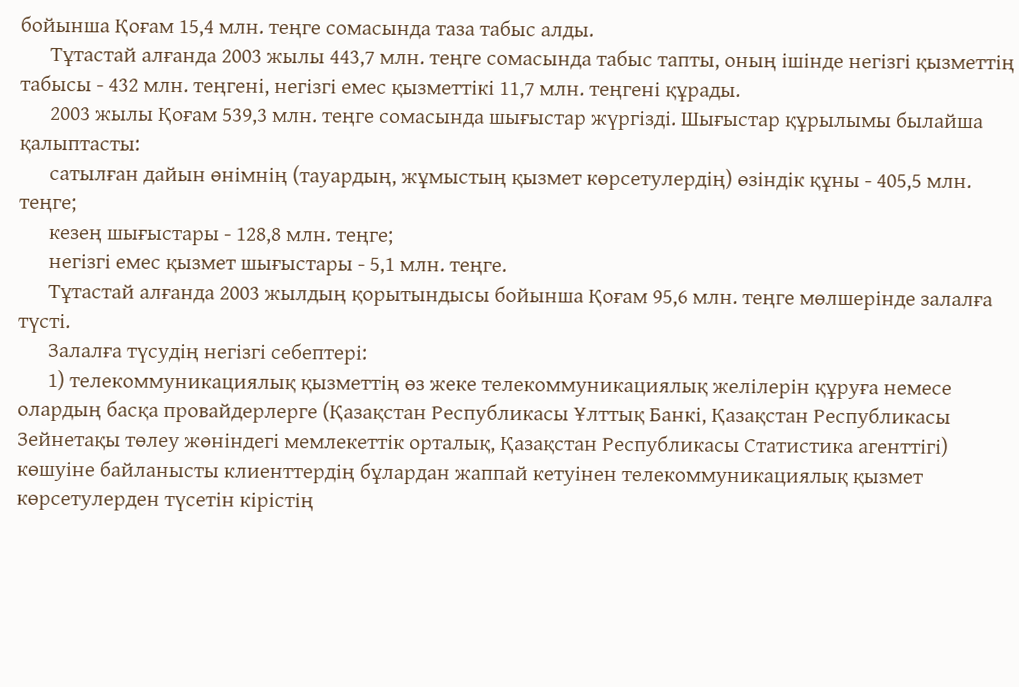бойынша Қоғам 15,4 млн. теңге сомасында таза табыс алды.
      Тұтастай алғанда 2003 жылы 443,7 млн. теңге сомасында табыс тапты, оның ішінде негiзгi қызметтің табысы - 432 млн. теңгенi, негiзгi емес қызметтікі 11,7 млн. теңгені құрады.
      2003 жылы Қоғам 539,3 млн. теңге сомасында шығыстар жүргiзді. Шығыстар құрылымы былайша қалыптасты:
      сатылған дайын өнiмнің (тауардың, жұмыстың қызмет көрсетулердiң) өзiндiк құны - 405,5 млн. теңге;
      кезең шығыстары - 128,8 млн. теңге;
      негiзгi емес қызмет шығыстары - 5,1 млн. теңге.
      Тұтастай алғанда 2003 жылдың қорытындысы бойынша Қоғам 95,6 млн. теңге мөлшерiнде залалға түстi.
      Залалға түсудiң негiзгi себептерi:
      1) телекоммуникациялық қызметтің өз жеке телекоммуникациялық желiлерiн құруға немесе олардың басқа провайдерлерге (Қазақстан Республикасы Ұлттық Банкi, Қазақстан Республикасы Зейнетақы төлеу жөніндегi мемлекеттік орталық, Қазақстан Республикасы Статистика агенттігі) көшуiне байланысты клиенттердiң бұлардан жаппай кетуінен телекоммуникациялық қызмет көрсетулерден түсетін кiрiстің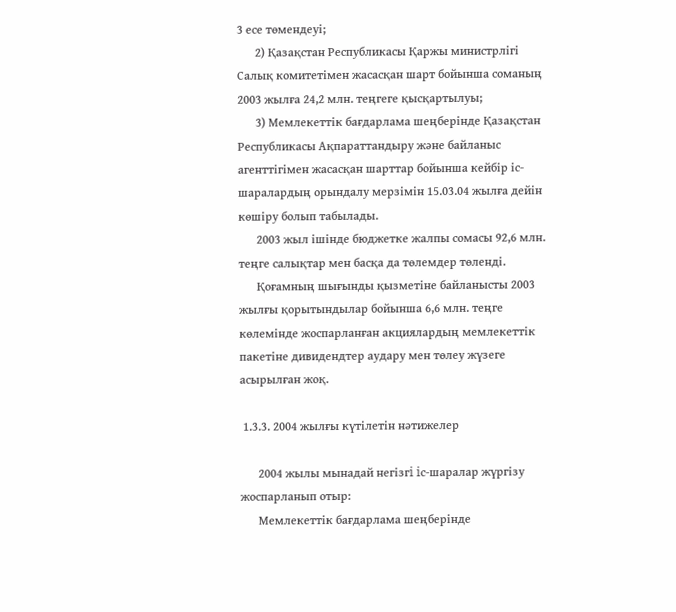3 есе төмендеуі;
      2) Қазақстан Республикасы Қаржы министрлігі Салық комитетімен жасасқан шарт бойынша соманың 2003 жылға 24,2 млн. теңгеге қысқартылуы;
      3) Мемлекеттiк бағдарлама шеңберiнде Қазақстан Республикасы Ақпараттандыру және байланыс агенттiгiмен жасасқан шарттар бойынша кейбiр iс-шаралардың орындалу мерзiмін 15.03.04 жылға дейін көшiру болып табылады.
      2003 жыл iшiнде бюджетке жалпы сомасы 92,6 млн. теңге салықтар мен басқа да төлемдер төлендi.
      Қоғамның шығынды қызметіне байланысты 2003 жылғы қорытындылар бойынша 6,6 млн. теңге көлемiнде жоспарланған акциялардың мемлекеттік пакетіне дивидендтер аудару мен төлеу жүзеге асырылған жоқ.

 1.3.3. 2004 жылғы күтiлетін нәтижелер

      2004 жылы мынадай негiзгi iс-шаралар жүргiзу жоспарланып отыр:
      Мемлекеттік бағдарлама шеңберiнде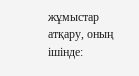жұмыстар атқару, оның ішінде: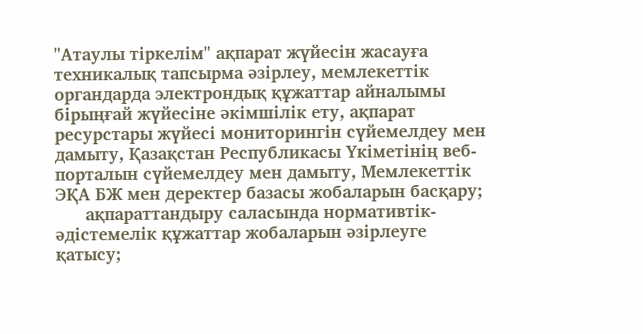"Атаулы тiркелiм" ақпарат жүйесін жасауға техникалық тапсырма әзiрлеу, мемлекеттік органдарда электрондық құжаттар айналымы бiрыңғай жүйесiне әкiмшiлiк ету, ақпарат ресурстары жүйесi мониторингін сүйемелдеу мен дамыту, Қазақстан Республикасы Үкіметінің веб-порталын сүйемелдеу мен дамыту, Мемлекеттік ЭҚА БЖ мен деректер базасы жобаларын басқару;
      ақпараттандыру саласында нормативтік-әдiстемелiк құжаттар жобаларын әзiрлеуге қатысу;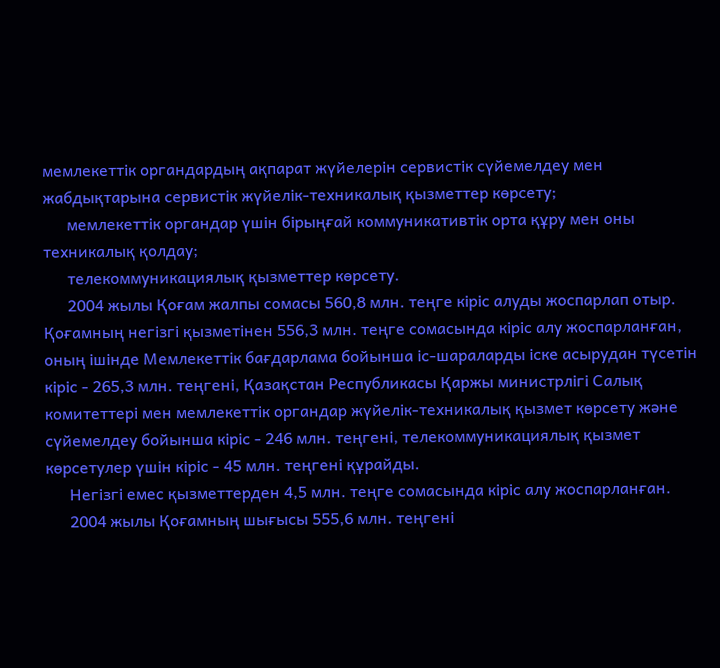мемлекеттiк органдардың ақпарат жүйелерiн сервистік сүйемелдеу мен жабдықтарына сервистiк жүйелік-техникалық қызметтер көрсету;
      мемлекеттік органдар үшін бiрыңғай коммуникативтік орта құру мен оны техникалық қолдау;
      телекоммуникациялық қызметтер көрсету.
      2004 жылы Қоғам жалпы сомасы 560,8 млн. теңге кiрiс алуды жоспарлап отыр. Қоғамның негiзгi қызметінен 556,3 млн. теңге сомасында кіріс алу жоспарланған, оның ішінде Мемлекеттік бағдарлама бойынша iс-шараларды іске асырудан түсетін кіріс - 265,3 млн. теңгенi, Қазақстан Республикасы Қаржы министрлiгi Салық комитеттерi мен мемлекеттiк органдар жүйелік-техникалық қызмет көрсету және сүйемелдеу бойынша кіріс - 246 млн. теңгені, телекоммуникациялық қызмет көрсетулер үшiн кiрiс - 45 млн. теңгені құрайды.
      Негізгі емес қызметтерден 4,5 млн. теңге сомасында кiрiс алу жоспарланған.
      2004 жылы Қоғамның шығысы 555,6 млн. теңгенi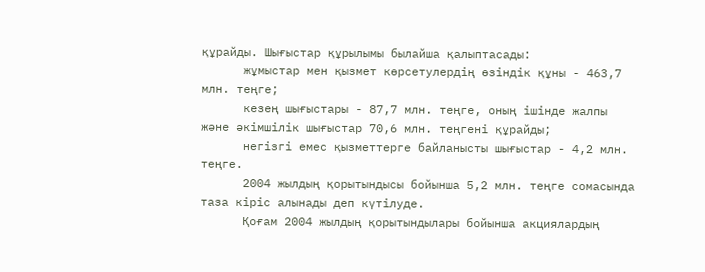құрайды. Шығыстар құрылымы былайша қалыптасады:
      жұмыстар мен қызмет көрсетулердiң өзiндiк құны - 463,7 млн. теңге;
      кезең шығыстары - 87,7 млн. теңге, оның ішінде жалпы және әкiмшілiк шығыстар 70,6 млн. теңгені құрайды;
      негiзгi емес қызметтерге байланысты шығыстар - 4,2 млн. теңге.
      2004 жылдың қорытындысы бойынша 5,2 млн. теңге сомасында таза кірiс алынады деп күтілуде.
      Қоғам 2004 жылдың қорытындылары бойынша акциялардың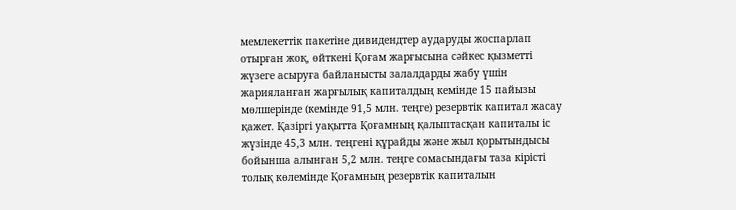мемлекеттiк пакетiне дивидендтер аударуды жоспарлап отырған жоқ, өйткенi Қоғам жарғысына сәйкес қызметті жүзеге асыруға байланысты залалдарды жабу үшін жарияланған жарғылық капиталдың кемiнде 15 пайызы мөлшерiнде (кемiнде 91,5 млн. теңге) резервтiк капитал жасау қажет. Қазiргі уақытта Қоғамның қалыптасқан капиталы iс жүзінде 45,3 млн. теңгенi құрайды және жыл қорытындысы бойынша алынған 5,2 млн. теңге сомасындағы таза кiрiсті толық көлемiнде Қоғамның резервтiк капиталын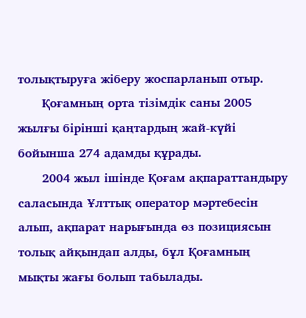толықтыруға жiберу жоспарланып отыр.
      Қоғамның орта тізiмдiк саны 2005 жылғы бiрiншi қаңтардың жай-күйi бойынша 274 адамды құрады.
      2004 жыл ішінде Қоғам ақпараттандыру саласында Ұлттық оператор мәртебесiн алып, ақпарат нарығында өз позициясын толық айқындап алды, бұл Қоғамның мықты жағы болып табылады.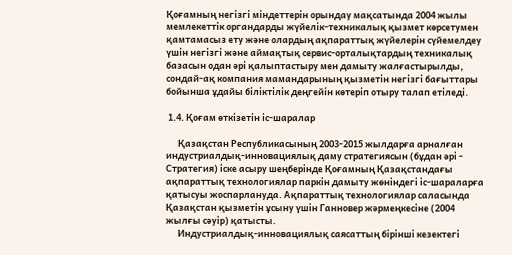Қоғамның негiзгi міндеттерін орындау мақсатында 2004 жылы мемлекеттiк органдарды жүйелік-техникалық қызмет көрсетумен қамтамасыз ету және олардың ақпараттық жүйелерiн сүйемелдеу үшiн негізгі және аймақтық сервис-орталықтардың техникалық базасын одан әрi қалыптастыру мен дамыту жалғастырылды, сондай-ақ компания мамандарының қызметiн негiзгi бағыттары бойынша ұдайы біліктілік деңгейін көтерiп отыру талап етіледі.

 1.4. Қоғам өткiзетiн iс-шаралар

      Қазақстан Республикасының 2003-2015 жылдарға арналған индустриалдық-инновациялық даму стратегиясын (бұдан әрi - Стратегия) iске асыру шеңберiнде Қоғамның Қазақстандағы ақпараттық технологиялар паркін дамыту жөніндегі iс-шараларға қатысуы жоспарлануда. Ақпараттық технологиялар саласында Қазақстан қызметін ұсыну үшін Ганновер жәрмеңкесiне (2004 жылғы сәуiр) қатысты.
      Индустриалдық-инновациялық саясаттың бiрiншi кезектегi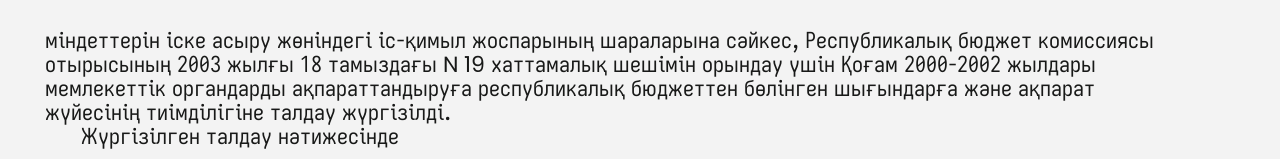мiндеттерiн iске асыру жөніндегі iс-қимыл жоспарының шараларына сәйкес, Республикалық бюджет комиссиясы отырысының 2003 жылғы 18 тамыздағы N 19 хаттамалық шешімін орындау үшін Қоғам 2000-2002 жылдары мемлекеттiк органдарды ақпараттандыруға республикалық бюджеттен бөлiнген шығындарға және ақпарат жүйесiнің тиiмдiлігіне талдау жүргiзілдi.
      Жүргiзiлген талдау нәтижесiнде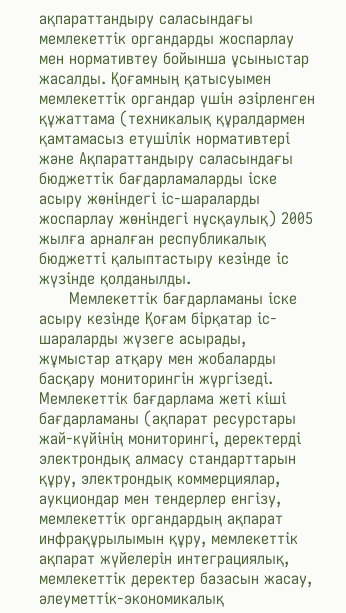ақпараттандыру саласындағы мемлекеттiк органдарды жоспарлау мен нормативтеу бойынша ұсыныстар жасалды. Қоғамның қатысуымен мемлекеттік органдар үшін әзiрленген құжаттама (техникалық құралдармен қамтамасыз етушілік нормативтерi және Ақпараттандыру саласындағы бюджеттік бағдарламаларды iске асыру жөніндегі iс-шараларды жоспарлау жөнiндегi нұсқаулық) 2005 жылға арналған республикалық бюджетті қалыптастыру кезiнде iс жүзiнде қолданылды.
      Мемлекеттік бағдарламаны iске асыру кезiнде Қоғам бiрқатар iс-шараларды жүзеге асырады, жұмыстар атқару мен жобаларды басқару мониторингін жүргiзедi. Мемлекеттік бағдарлама жеті кіші бағдарламаны (ақпарат ресурстары жай-күйінің мониторингі, деректердi электрондық алмасу стандарттарын құру, электрондық коммерциялар, аукциондар мен тендерлер енгiзу, мемлекеттiк органдардың ақпарат инфрақұрылымын құру, мемлекеттік ақпарат жүйелерін интеграциялық, мемлекеттiк деректер базасын жасау, әлеуметтiк-экономикалық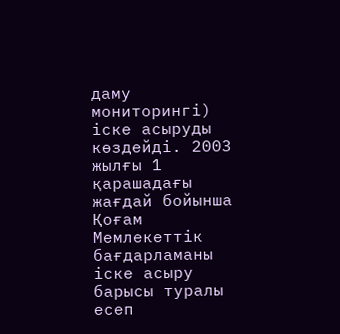даму мониторингі) iске асыруды көздейдi. 2003 жылғы 1 қарашадағы жағдай бойынша Қоғам Мемлекеттік бағдарламаны iске асыру барысы туралы есеп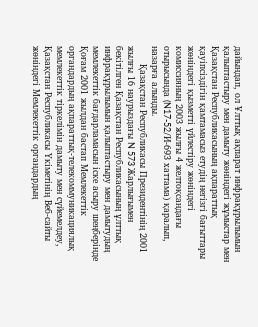дайындап, ол Ұлттық ақпарат инфрақұрылымын қалыптастыру мен дамыту жөніндегi жұмыстар мен Қазақстан Республикасының ақпараттық қауiпсiздiгiн қамтамасыз етудiң негiзгі бағыттары жөнiндегi қызметті үйлестіру жөнiндегi комиссияның 2003 жылғы 4 желтоқсандағы отырысында (N17-52/И-693 хаттама) қаралып, назарға алынды.
      Қазақстан Республикасы Президентiнiң 2001 жылғы 16 наурыздағы N 573 Жарлығымен бекiтiлген Қазақстан Республикасының ұлттық инфрақұрылымын қалыптастыру мен дамытудың мемлекеттiк бағдарламасын iске асыру шеңберiнде Қоғам 2001 жылдан бастап Мемлекеттiк органдардың ақпараттық-телекоммуникациялық мемлекеттік тiркелiмiн дамыту мен сүйемелдеу, Қазақстан Республикасы Үкiметiнiң Beб-сайты жөніндегi Мемлекеттiк органдардың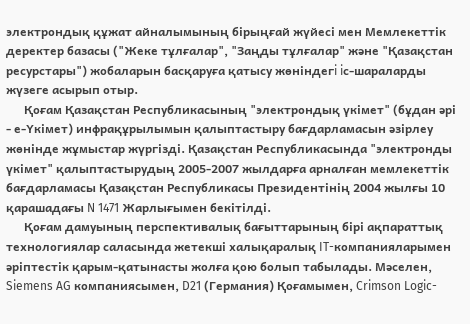электрондық құжат айналымының бiрыңғай жүйесi мен Мемлекеттiк деректер базасы ("Жеке тұлғалар", "Заңды тұлғалар" және "Қазақстан ресурстары") жобаларын басқаруға қатысу жөнiндегi iс-шараларды жүзеге асырып отыр.
      Қоғам Қазақстан Республикасының "электрондық үкімет" (бұдан әрi - е-Үкімет) инфрақұрылымын қалыптастыру бағдарламасын әзiрлеу жөнiнде жұмыстар жүргізді. Қазақстан Республикасында "электронды үкiмет" қалыптастырудың 2005-2007 жылдарға арналған мемлекеттік бағдарламасы Қазақстан Республикасы Президентінің 2004 жылғы 10 қарашадағы N 1471 Жарлығымен бекiтілдi.
      Қоғам дамуының перспективалық бағыттарының бiрi ақпараттық технологиялар саласында жетекші халықаралық IT-компанияларымен әріптестік қарым-қатынасты жолға қою болып табылады. Мәселен, Siemens AG компаниясымен, D21 (Германия) Қоғамымен, Crimson Logic-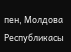пен, Молдова Республикасы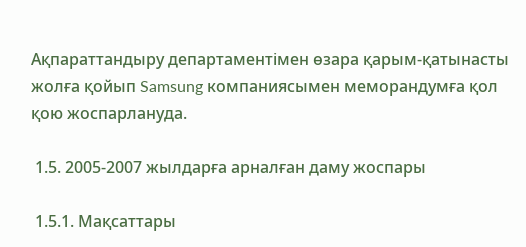Ақпараттандыру департаментiмен өзара қарым-қатынасты жолға қойып Samsung компаниясымен меморандумға қол қою жоспарлануда.

 1.5. 2005-2007 жылдарға арналған даму жоспары

 1.5.1. Мақсаттары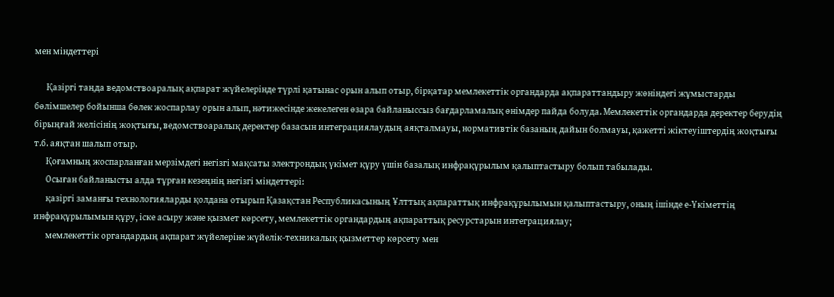мен мiндеттерi

      Қазiргi таңда ведомствоаралық ақпарат жүйелерiнде түрлi қатынас орын алып отыр, бiрқатар мемлекеттік органдарда ақпараттандыру жөніндегі жұмыстарды бөлiмшелер бойынша бөлек жоспарлау орын алып, нәтижесiнде жекелеген өзара байланыссыз бағдарламалық өнiмдер пайда болуда. Мемлекеттiк органдарда деректер берудiң бiрыңғай желісінің жоқтығы, ведомствоаралық деректер базасын интеграциялаудың аяқталмауы, нормативтiк базаның дайын болмауы, қажеттi жіктеуiштердiң жоқтығы т.б. аяқтан шалып отыр.
      Қоғамның жоспарланған мерзiмдегі негiзгi мақсаты электрондық үкiмет құру үшін базалық инфрақұрылым қалыптастыру болып табылады.
      Осыған байланысты алда тұрған кезеңнiң негізгі мiндеттерi:
      қазiргi заманғы технологияларды қолдана отырып Қазақстан Республикасының Ұлттық ақпараттық инфрақұрылымын қалыптастыру, оның ішінде е-Үкіметтің инфрақұрылымын құру, iске асыру және қызмет көрсету, мемлекеттік органдардың ақпараттық ресурстарын интеграциялау;
      мемлекеттiк органдардың ақпарат жүйелерiне жүйелiк-техникалық қызметтер көрсету мен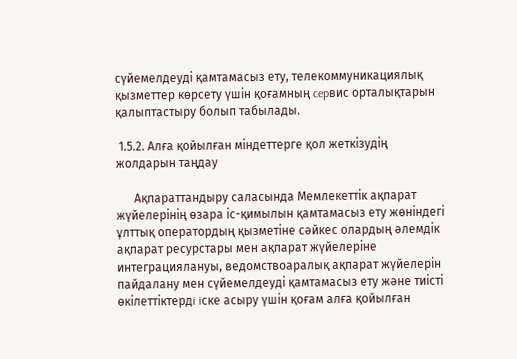сүйемелдеудi қамтамасыз ету, телекоммуникациялық қызметтер көрсету үшін қоғамның cepвис орталықтарын қалыптастыру болып табылады.

 1.5.2. Алға қойылған міндеттерге қол жеткiзудiң
жолдарын таңдау

      Ақпараттандыру саласында Мемлекеттік ақпарат жүйелерінің өзара iс-қимылын қамтамасыз ету жөніндегі ұлттық оператордың қызметiне сәйкес олардың әлемдiк ақпарат ресурстары мен ақпарат жүйелеріне интеграциялануы, ведомствоаралық ақпарат жүйелерiн пайдалану мен сүйемелдеудi қамтамасыз ету және тиiстi өкілеттiктердi iске асыру үшін қоғам алға қойылған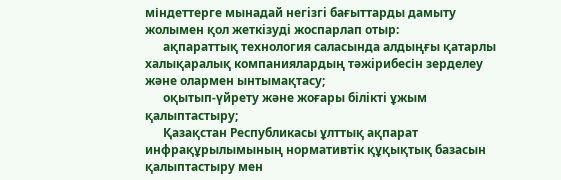міндеттерге мынадай негiзгi бағыттарды дамыту жолымен қол жеткiзудi жоспарлап отыр:
      ақпараттық технология саласында алдыңғы қатарлы халықаралық компаниялардың тәжiрибесін зерделеу және олармен ынтымақтасу;
      оқытып-үйрету және жоғары бiлiктi ұжым қалыптастыру;
      Қазақстан Республикасы ұлттық ақпарат инфрақұрылымының нормативтiк құқықтық базасын қалыптастыру мен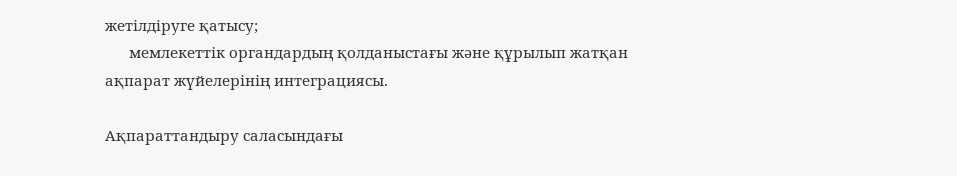жетілдiруге қатысу;
      мемлекеттік органдардың қолданыстағы және құрылып жатқан ақпарат жүйелерінің интеграциясы.

Ақпараттандыру саласындағы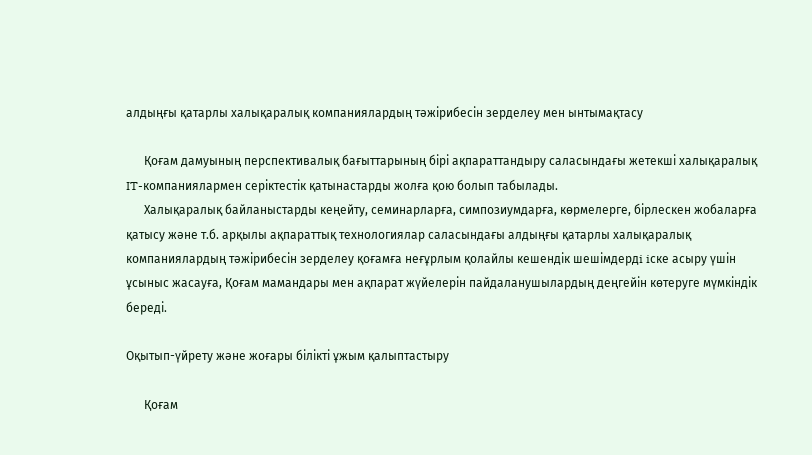алдыңғы қатарлы халықаралық компаниялардың тәжiрибесiн зерделеу мен ынтымақтасу

      Қоғам дамуының перспективалық бағыттарының бiрi ақпараттандыру саласындағы жетекшi халықаралық IT-компаниялармен серiктестiк қатынастарды жолға қою болып табылады.
      Халықаралық байланыстарды кеңейту, семинарларға, симпозиумдарға, көрмелерге, бiрлескен жобаларға қатысу және т.б. арқылы ақпараттық технологиялар саласындағы алдыңғы қатарлы халықаралық компаниялардың тәжiрибесiн зерделеу қоғамға неғұрлым қолайлы кешендiк шешімдердi iске асыру үшін ұсыныс жасауға, Қоғам мамандары мен ақпарат жүйелерін пайдаланушылардың деңгейiн көтеруге мүмкiндiк бередi.

Оқытып-үйрету және жоғары бiлiктi ұжым қалыптастыру

      Қоғам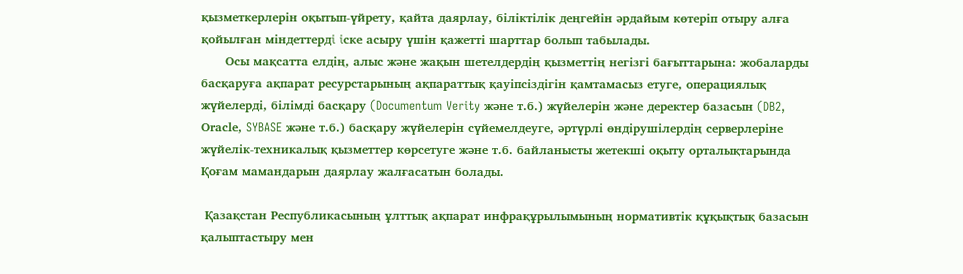қызметкерлерiн оқытып-үйрету, қайта даярлау, біліктілік деңгейiн әрдайым көтеріп отыру алға қойылған мiндеттердi iске асыру үшін қажеттi шарттар болып табылады.
      Осы мақсатта елдiң, алыс және жақын шетелдердiң қызметтің негiзгi бағыттарына: жобаларды басқаруға ақпарат ресурстарының ақпараттық қауіпсiздiгiн қамтамасыз етуге, операциялық жүйелердi, білiмдi басқару (Documentum Verity және т.б.) жүйелерін және деректер базасын (DB2, Оrасle, SYBASE және т.б.) басқару жүйелерiн сүйемелдеуге, әртүрлі өндiрушілердiң серверлеріне жүйелік-техникалық қызметтер көрсетуге және т.б. байланысты жетекшi оқыту орталықтарында Қоғам мамандарын даярлау жалғасатын болады.

 Қазақстан Республикасының ұлттық ақпарат инфрақұрылымының нормативтік құқықтық базасын қалыптастыру мен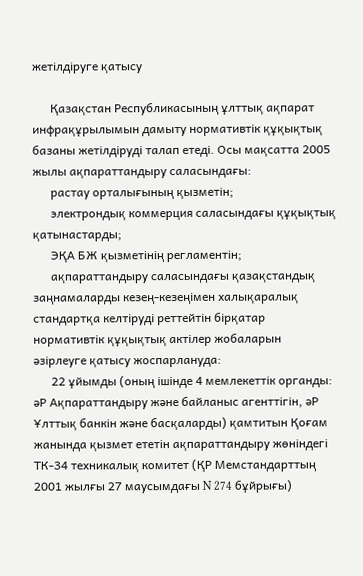жетілдiруге қатысу

      Қазақстан Республикасының ұлттық ақпарат инфрақұрылымын дамыту нормативтік құқықтық базаны жетiлдiрудi талап етедi. Осы мақсатта 2005 жылы ақпараттандыру саласындағы:
      растау орталығының қызметiн;
      электрондық коммерция саласындағы құқықтық қатынастарды;
      ЭҚА БЖ қызметiнiң регламентiн;
      ақпараттандыру саласындағы қазақстандық заңнамаларды кезең-кезеңімен халықаралық стандартқа келтiрудi реттейтiн бiрқатар нормативтік құқықтық актiлер жобаларын әзiрлеуге қатысу жоспарлануда:
      22 ұйымды (оның ішінде 4 мемлекеттік органды: әР Ақпараттандыру және байланыс агенттігін, әР Ұлттық банкiн және басқаларды) қамтитын Қоғам жанында қызмет ететiн ақпараттандыру жөніндегі ТК-34 техникалық комитет (ҚР Мемстандарттың 2001 жылғы 27 маусымдағы N 274 бұйрығы)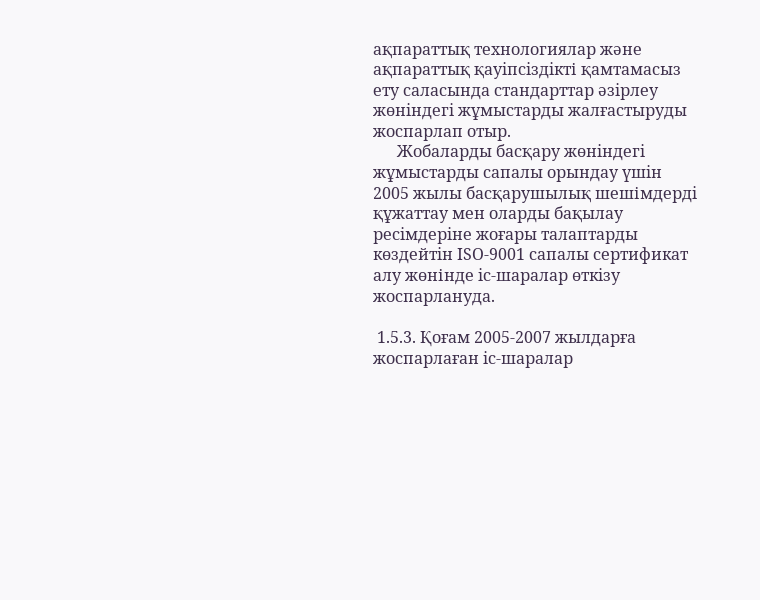ақпараттық технологиялар және ақпараттық қауiпсiздiкті қамтамасыз ету саласында стандарттар әзiрлеу жөнiндегi жұмыстарды жалғастыруды жоспарлап отыр.
      Жобаларды басқару жөнiндегi жұмыстарды сапалы орындау үшiн 2005 жылы басқарушылық шешімдердi құжаттау мен оларды бақылау ресiмдерiне жоғары талаптарды көздейтiн ISО-9001 сапалы сертификат алу жөнінде iс-шаралар өткiзу жоспарлануда.

 1.5.3. Қоғам 2005-2007 жылдарға жоспарлаған iс-шаралар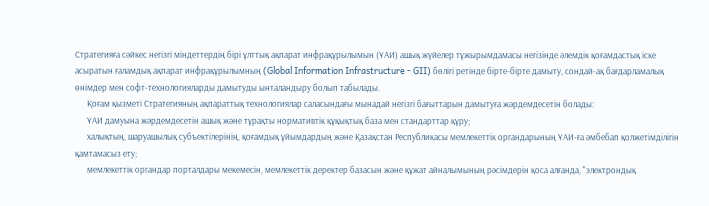Стратегияға сәйкес негiзгi мiндеттердiң бiрi ұлттық ақпарат инфрақұрылымын (ҰАИ) ашық жүйелер тұжырымдамасы негiзiнде әлемдiк қоғамдастық iске асыратын ғаламдық ақпарат инфрақұрылымның (Global Information Infrastructure - GII) бөлiгi ретінде бiрте-бiрте дамыту, сондай-ақ бағдарламалық өнiмдер мен софт-технологияларды дамытуды ынталандыру болып табылады.
      Қоғам қызметi Стратегияның ақпараттық технологиялар саласындағы мынадай негізгi бағыттарын дамытуға жәрдемдесетiн болады:
      ҰАИ дамуына жәрдемдесетін ашық және тұрақты нормативтiк құқықтық база мен стандарттар құру;
      халықтың, шаруашылық субъектілерінің, қоғамдық ұйымдардың және Қазақстан Республикасы мемлекеттiк органдарының ҰАИ-ға әмбебап қолжетiмдiлігін қамтамасыз ету;
      мемлекеттiк органдар порталдары мекемесiн, мемлекеттік деректер базасын және құжат айналымының рәсiмдерiн қоса алғанда, "электрондық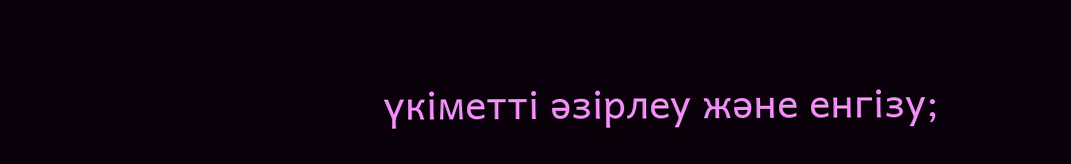үкіметті әзiрлеу және енгізу;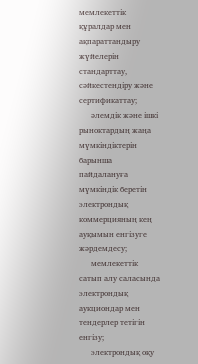мемлекеттiк құралдар мен ақпараттандыру жүйелерін стандарттау, сәйкестендiру және сертификаттау;
      әлемдiк және ішкі рыноктардың жаңа мүмкіндіктерін барынша пайдалануға мүмкiндiк беретін электрондық коммерцияның кең ауқымын енгiзуге жәрдемдесу;
      мемлекеттік сатып алу саласында электрондық аукциондар мен тендерлер тетiгiн енгiзу;
      электрондық оқу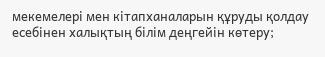мекемелерi мен кiтапханаларын құруды қолдау есебiнен халықтың бiлiм деңгейін көтеру;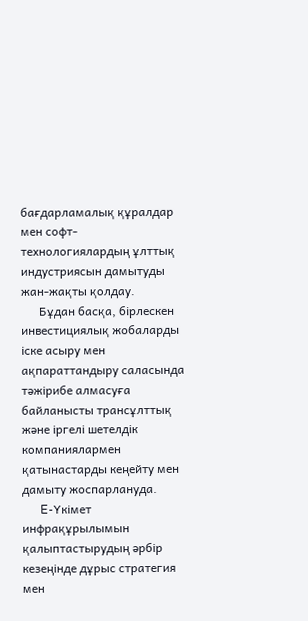бағдарламалық құралдар мен софт-технологиялардың ұлттық индустриясын дамытуды жан-жақты қолдау.
      Бұдан басқа, бiрлескен инвестициялық жобаларды iске асыру мен ақпараттандыру саласында тәжiрибе алмасуға байланысты трансұлттық және iргелi шетелдiк компаниялармен қатынастарды кеңейту мен дамыту жоспарлануда.
      E-Үкiмет инфрақұрылымын қалыптастырудың әрбiр кезеңінде дұрыс стратегия мен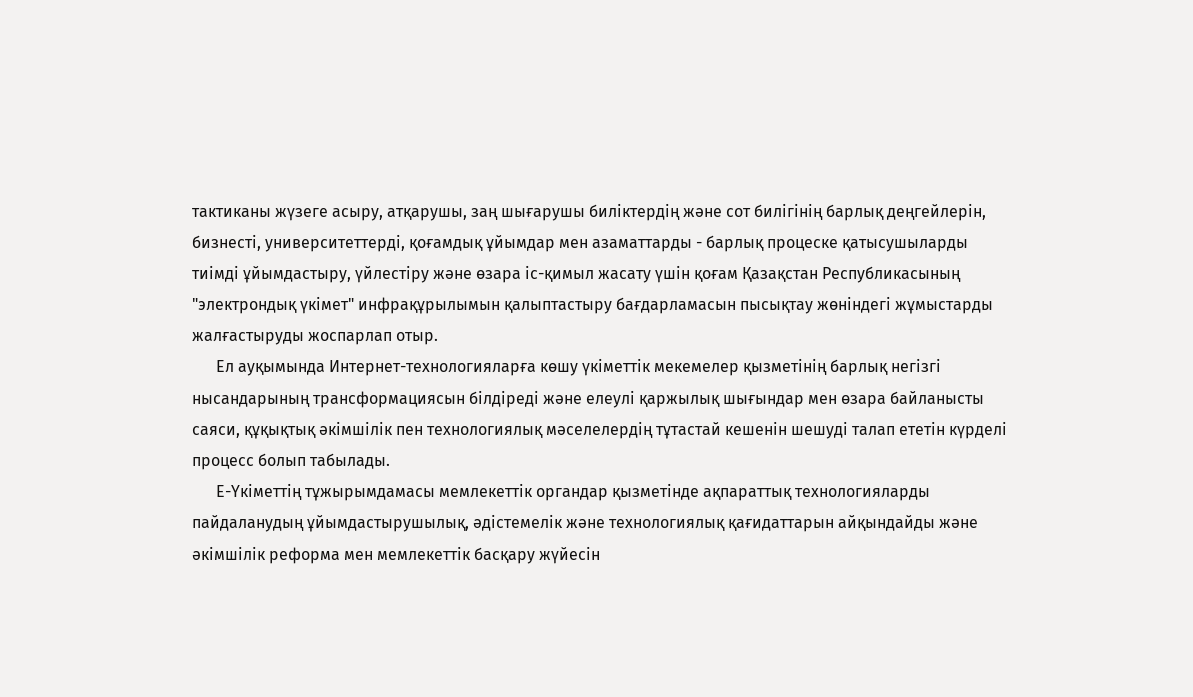тактиканы жүзеге асыру, атқарушы, заң шығарушы билiктердiң және сот билiгінің барлық деңгейлерін, бизнесті, университеттердi, қоғамдық ұйымдар мен азаматтарды - барлық процеске қатысушыларды тиімдi ұйымдастыру, үйлестiру және өзара iс-қимыл жасату үшін қоғам Қазақстан Республикасының "электрондық үкiмет" инфрақұрылымын қалыптастыру бағдарламасын пысықтау жөніндегi жұмыстарды жалғастыруды жоспарлап отыр.
      Ел ауқымында Интернет-технологияларға көшу үкіметтік мекемелер қызметінің барлық негiзгi нысандарының трансформациясын бiлдiредi және елеулi қаржылық шығындар мен өзара байланысты саяси, құқықтық әкiмшiлiк пен технологиялық мәселелердiң тұтастай кешенiн шешудi талап ететiн күрделi процесс болып табылады.
      Е-Үкiметтiң тұжырымдамасы мемлекеттік органдар қызметінде ақпараттық технологияларды пайдаланудың ұйымдастырушылық, әдiстемелiк және технологиялық қағидаттарын айқындайды және әкiмшiлiк реформа мен мемлекеттік басқару жүйесiн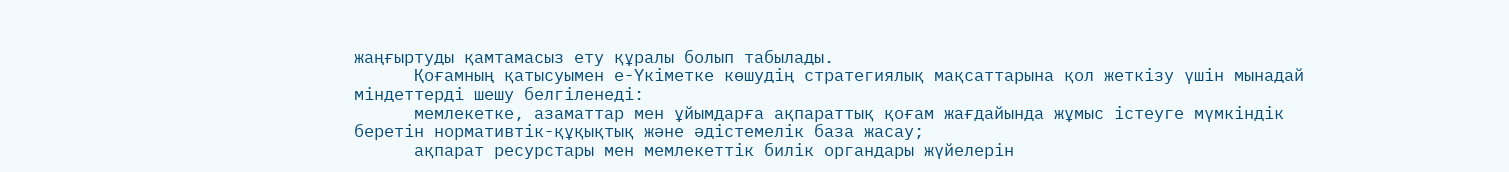жаңғыртуды қамтамасыз ету құралы болып табылады.
      Қоғамның қатысуымен е-Үкіметке көшудiң стратегиялық мақсаттарына қол жеткiзу үшін мынадай міндеттердi шешу белгiленедi:
      мемлекетке, азаматтар мен ұйымдарға ақпараттық қоғам жағдайында жұмыс iстеуге мүмкiндiк беретін нормативтiк-құқықтық және әдiстемелiк база жасау;
      ақпарат ресурстары мен мемлекеттік билiк органдары жүйелерiн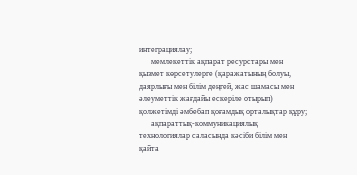интеграциялау;
      мемлекеттік ақпарат ресурстары мен қызмет көрсетулерге (қаражатының болуы, даярлығы мен бiлiм деңгей, жас шамасы мен әлеуметтік жағдайы ескерiле отырып) қолжетiмдi әмбебап қоғамдық орталықтар құру;
      ақпараттық-коммуникациялық технологиялар саласында кәсiби бiлiм мен қайта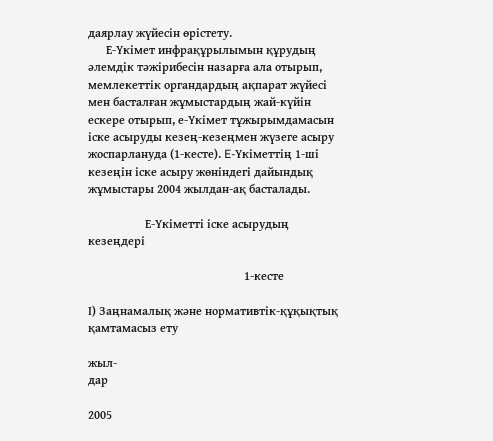даярлау жүйесiн өрiстету.
      Е-Үкiмет инфрақұрылымын құрудың әлемдiк тәжiрибесiн назарға ала отырып, мемлекеттік органдардың ақпарат жүйесi мен басталған жұмыстардың жай-күйiн ескере отырып, е-Үкімет тұжырымдамасын iске асыруды кезең-кезеңмен жүзеге асыру жоспарлануда (1-кесте). E-Үкiметтiң 1-шi кезеңiн iске асыру жөніндегі дайындық жұмыстары 2004 жылдан-ақ басталады.

                   Е-Үкіметті іске асырудың кезеңдерi

                                                    1-кесте

І) Заңнамалық және нормативтiк-құқықтық қамтамасыз ету

жыл-
дар

2005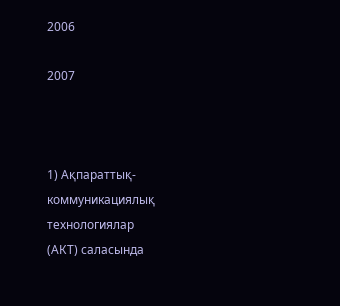2006

2007



1) Ақпараттық-
коммуникациялық
технологиялар
(АКТ) саласында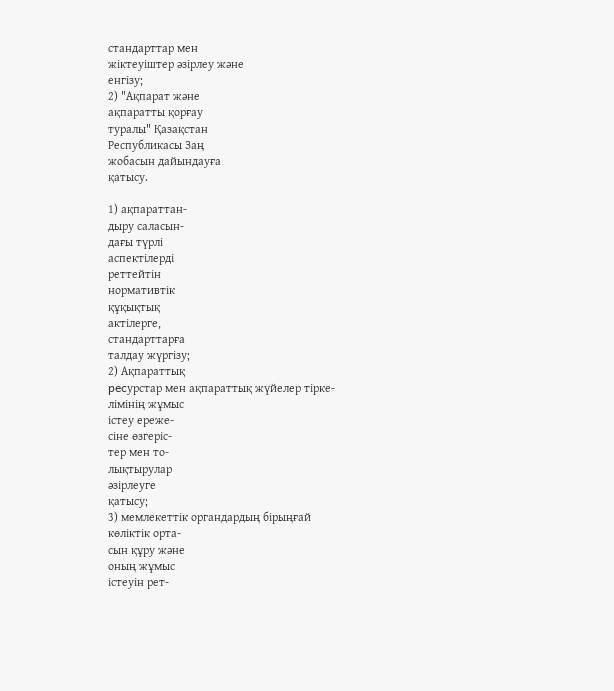стандарттар мен
жiктеуiштер әзiрлеу және
енгiзу;
2) "Ақпарат және
ақпаратты қорғау
туралы" Қазақстан
Республикасы Заң
жобасын дайындауға
қатысу.

1) ақпараттан-
дыру саласын-
дағы түрлi
аспектiлердi
реттейтін
нормативтiк
құқықтық
актілерге,
стандарттарға
талдау жүргізу;
2) Ақпараттық
pecуpcтap мен ақпараттық жүйелер тірке-
лiмінің жұмыс
iстеу ереже-
сіне өзгерiс-
тер мен то-
лықтырулар
әзірлеуге
қатысу;
3) мемлекеттік органдардың бiрыңғай
көлiктiк орта-
сын құру және
оның жұмыс
iстеуін рет-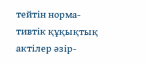тейтін норма-
тивтік құқықтық
актілер әзір-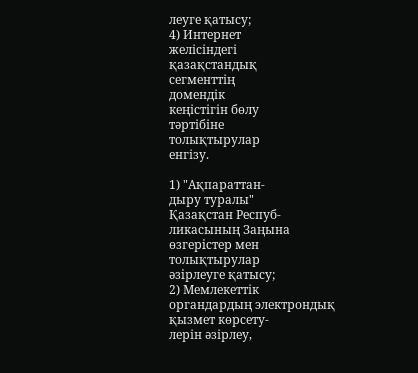леуге қатысу;
4) Интернет
желісіндегі
қазақстандық
сегменттің
домендік
кеңістігін бөлу
тәртібіне
толықтырулар
енгізу.

1) "Ақпараттан-
дыру туралы"
Қазақстан Респуб-
ликасының Заңына
өзгерiстер мен
толықтырулар
әзiрлеуге қатысу;
2) Мемлекеттік
органдардың электрондық
қызмет көрсету-
лерін әзірлеу,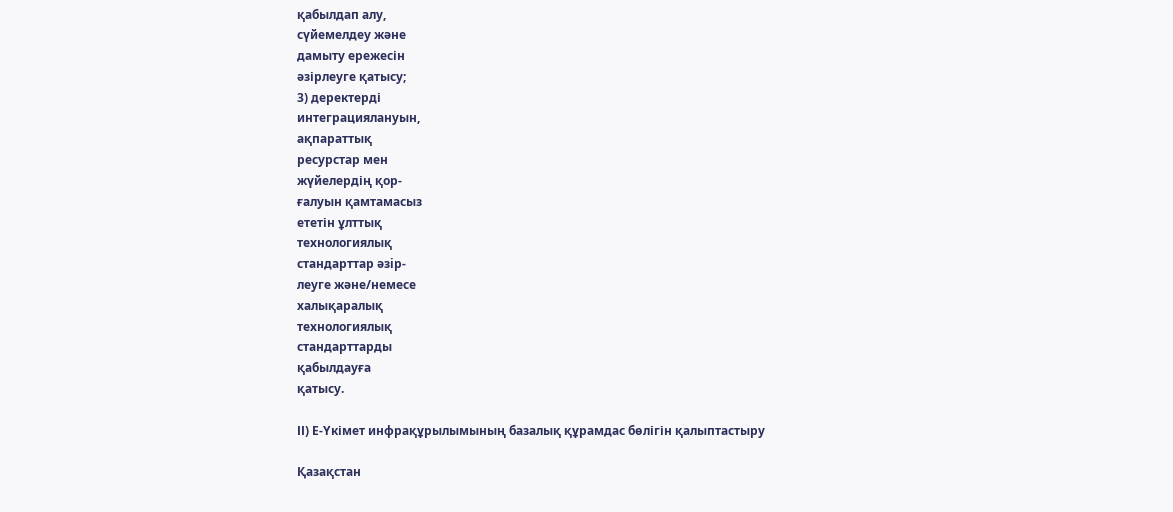қабылдап алу,
сүйемелдеу және
дамыту ережесін
әзірлеуге қатысу;
3) деректерді
интеграциялануын,
ақпараттық
ресурстар мен
жүйелердің қор-
ғалуын қамтамасыз
ететін ұлттық
технологиялық
стандарттар әзiр-
лeугe және/немесе
халықаралық
технологиялық
стандарттарды
қабылдауға
қатысу.

ІІ) Е-Үкімет инфрақұрылымының базалық құрамдас бөлігін қалыптастыру

Қазақстан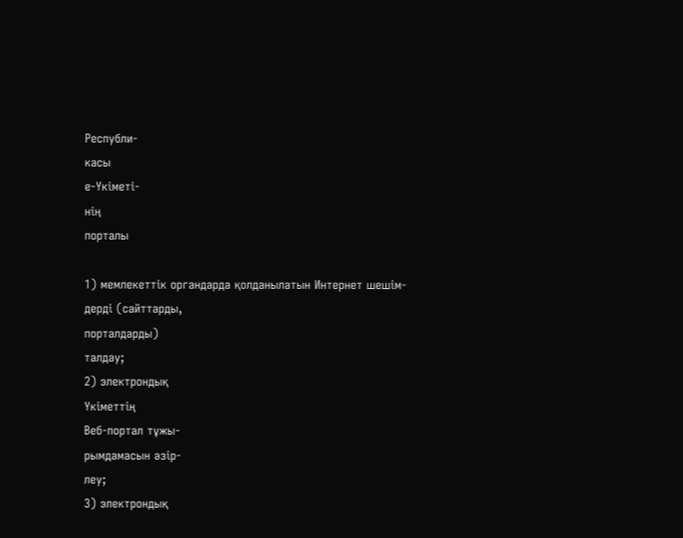Республи-
касы
е-Үкіметі-
нің
порталы

1) мемлекеттік органдарда қолданылатын Интернет шешім-
дердi (сайттарды,
порталдарды)
талдау;
2) электрондық
Үкiметтің
Bеб-портал тұжы-
рымдамасын әзiр-
леу;
3) электрондық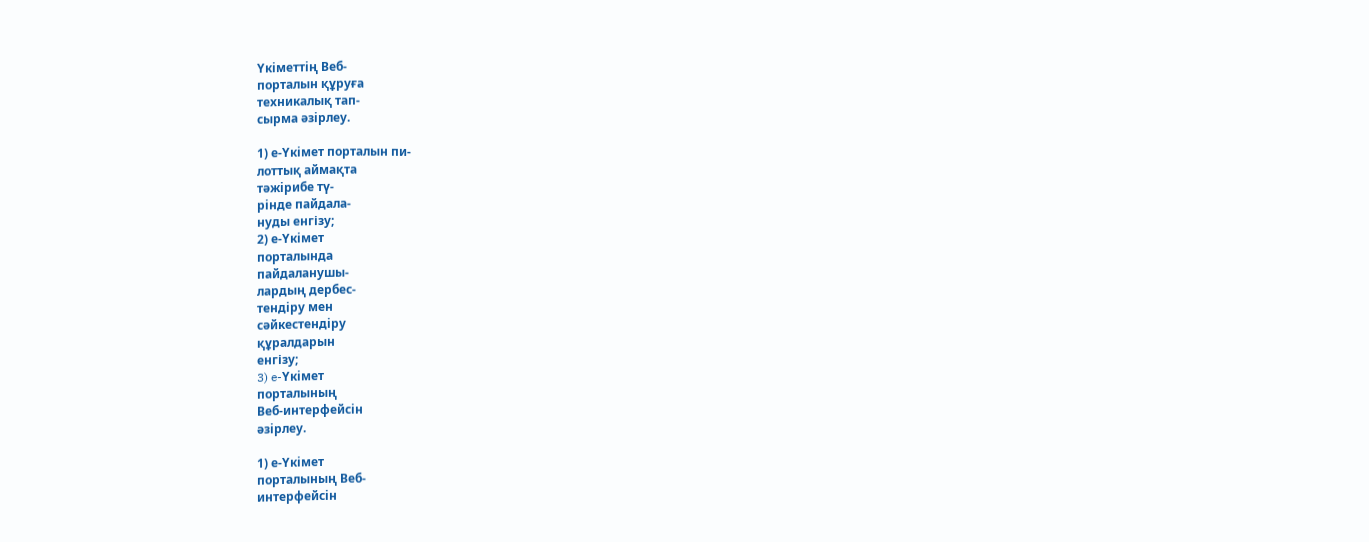Үкiметтiң Beб-
порталын құруға
техникалық тап-
сырма әзiрлеу.

1) е-Үкiмет порталын пи-
лоттық аймақта
тәжiрибе тү-
рiнде пайдала-
нуды енгізу;
2) е-Үкiмет
порталында
пайдаланушы-
лардың дербес-
тендiру мен
сәйкестендiру
құралдарын
енгізу;
3) e-Үкiмет
порталының
Веб-интерфейсiн
әзiрлеу.

1) е-Үкiмет
порталының Bеб-
интерфейсiн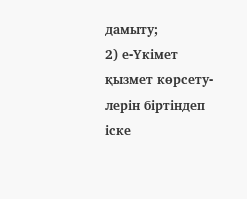дамыту;
2) е-Үкiмет
қызмет көрсету-
лерiн бiртіндеп
iске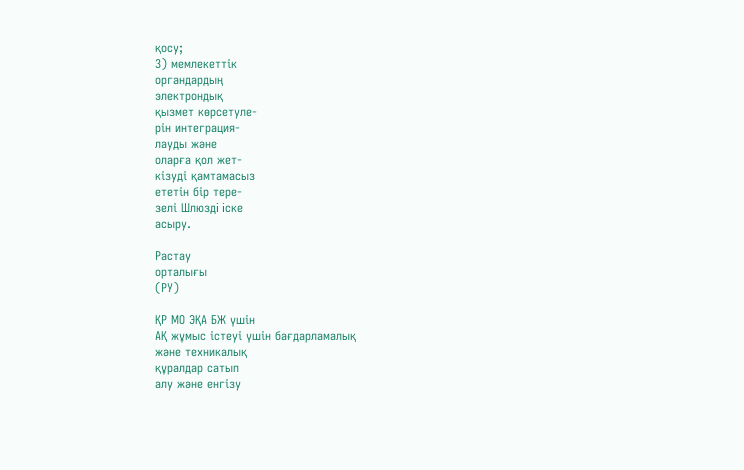қосу;
3) мемлекеттiк
органдардың
электрондық
қызмет көрсетуле-
рiн интеграция-
лауды және
оларға қол жет-
кізуді қамтамасыз
ететiн бiр тере-
зелi Шлюздi iске
асыру.

Растау
орталығы
(РУ)

ҚР МО ЭҚА БЖ үшін
АҚ жұмыс iстеуi үшін бағдарламалық
және техникалық
құралдар сатып
алу және енгiзу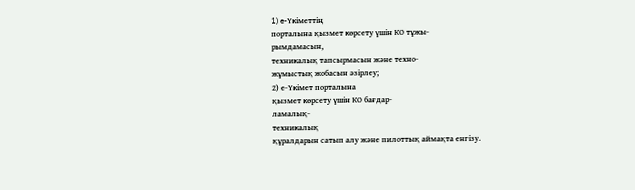1) e-Үкiметтiң
порталына қызмет көрсету үшін КО тұжы-
рымдамасын,
техникалық тапсырмасын және техно-
жұмыстық жобасын әзiрлеу;
2) е-Үкімет порталына
қызмет көрсету үшін КО бағдар-
ламалық-
техникалық
құралдарын сатып алу және пилоттық аймақта енгiзу.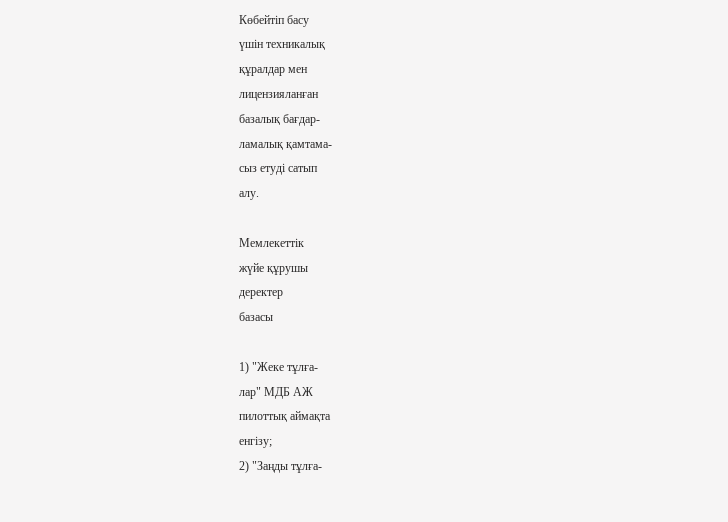Көбейтіп басу
үшін техникалық
құралдар мен
лицензияланған
базалық бағдар-
ламалық қамтама-
сыз етудi сатып
алу.

Мемлекеттік
жүйе құрушы
деректер
базасы

1) "Жеке тұлға-
лар" МДБ АЖ
пилоттық аймақта
енгiзу;
2) "Заңды тұлға-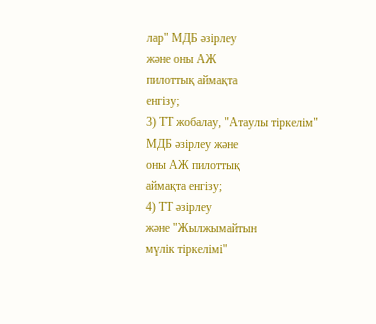лар" МДБ әзiрлеу
және оны АЖ
пилоттық аймақта
енгiзу;
3) ТТ жобалау, "Атаулы тiркелiм"
МДБ әзiрлеу және
оны АЖ пилоттық
аймақта енгiзу;
4) ТТ әзiрлеу
және "Жылжымайтын
мүлiк тіркелiмі"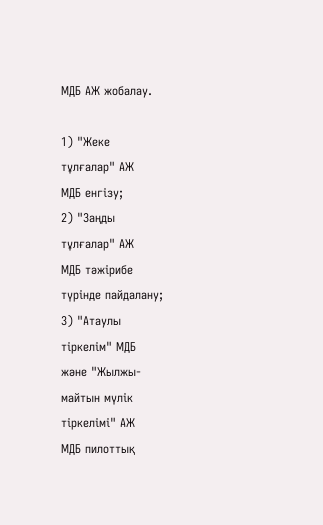МДБ АЖ жобалау.

1) "Жеке
тұлғалар" АЖ
МДБ енгізу;
2) "Заңды
тұлғалар" АЖ
МДБ тәжірибе
түрiнде пайдалану;
3) "Атаулы
тiркелiм" МДБ
және "Жылжы-
майтын мүлiк
тіркелiмі" АЖ
МДБ пилоттық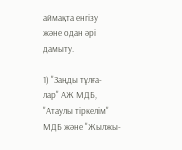аймақта енгiзу
және одан әрi
дамыту.

1) "Заңды тұлға-
лар" АЖ МДБ,
"Атаулы тiркелiм"
МДБ және "Жылжы-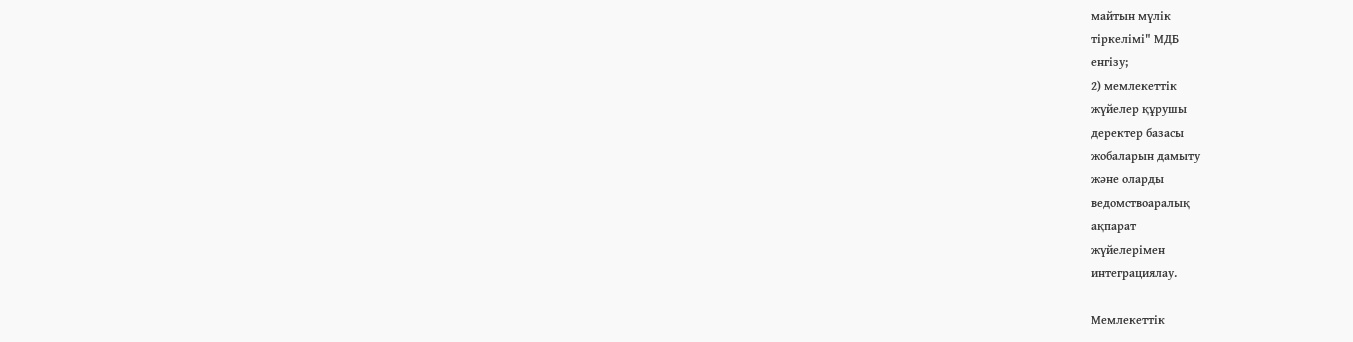майтын мүлiк
тiркелiмі" МДБ
енгізу;
2) мемлекеттік
жүйелер құрушы
деректер базасы
жобаларын дамыту
және оларды
ведомствоаралық
ақпарат
жүйелерiмен
интеграциялау.

Мемлекеттік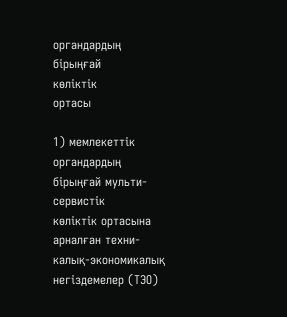органдардың
бірыңғай
көліктік
ортасы

1) мемлекеттiк
органдардың
бірыңғай мульти-
сервистік
көліктік ортасына
арналған техни-
калық-экономикалық
негiздемелер (ТЭО)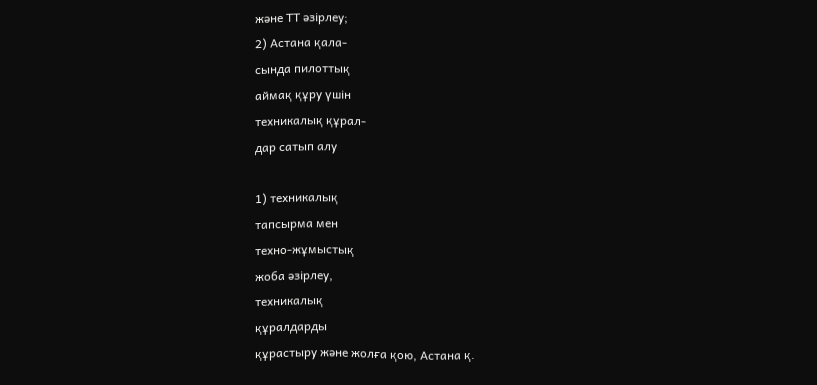және ТТ әзiрлеу;
2) Астана қала-
сында пилоттық
аймaқ құру үшін
техникалық құрал-
дар сатып алу

1) техникалық
тапсырма мен
техно-жұмыстық
жоба әзiрлеу,
техникалық
құралдарды
құрастыру және жолға қою, Астана қ.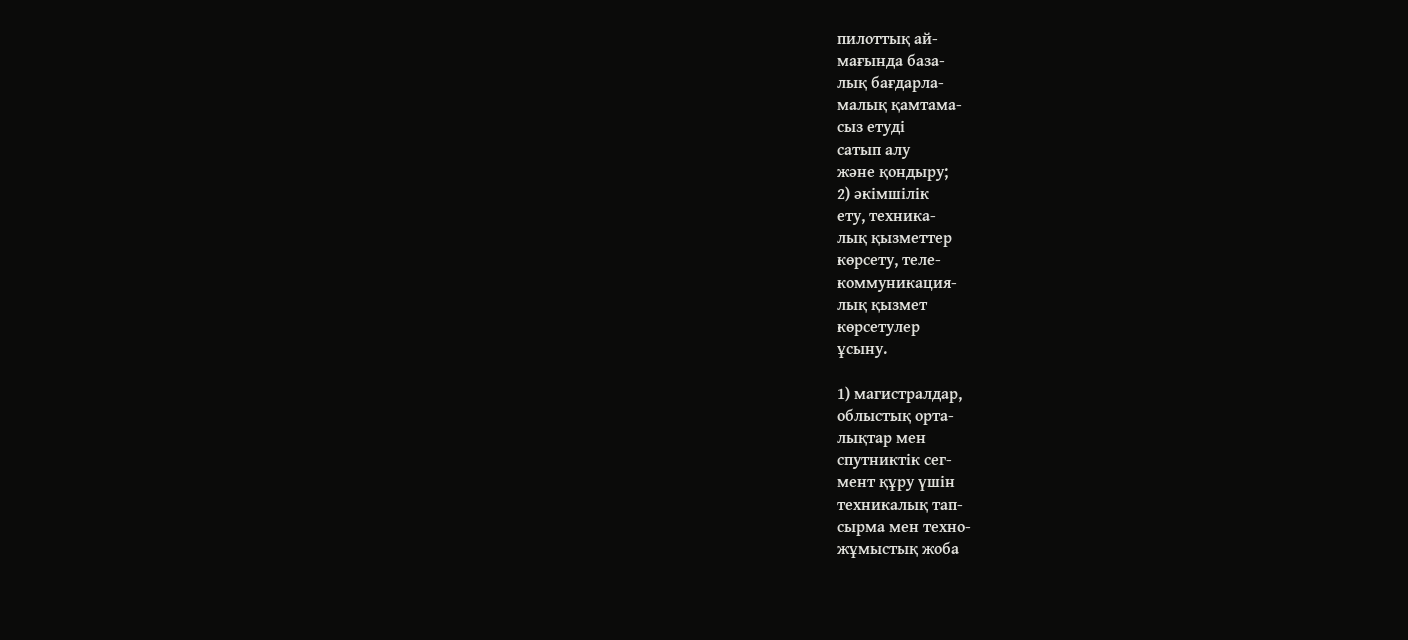пилоттық ай-
мағында база-
лық бағдарла-
малық қамтама-
сыз етудi
сатып алу
және қондыру;
2) әкiмшілік
ету, техника-
лық қызметтер
көрсету, теле-
коммуникация-
лық қызмет
көрсетулер
ұсыну.

1) магистралдар,
облыстық орта-
лықтар мен
спутниктік сег-
мент құру үшiн
техникалық тап-
сырма мен техно-
жұмыстық жоба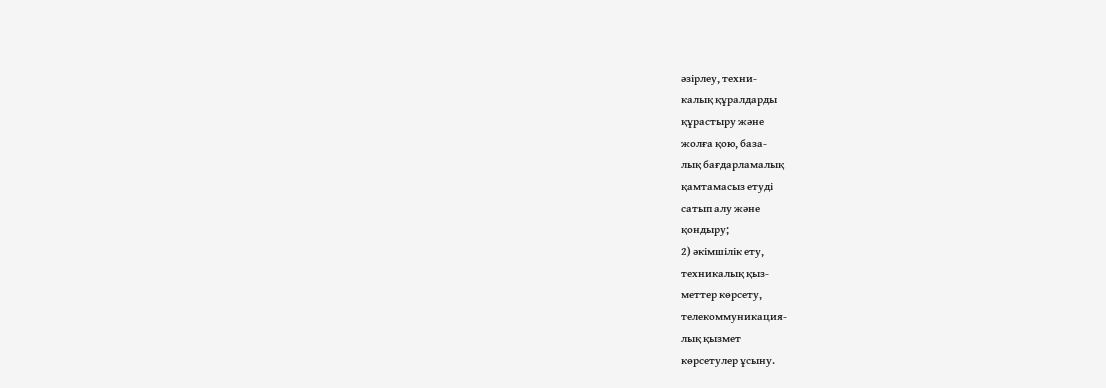әзiрлеу, техни-
калық құралдарды
құрастыру және
жолға қою, база-
лық бағдарламалық
қамтамасыз етудi
сатып алу және
қондыру;
2) әкiмшілік ету,
техникалық қыз-
меттер көрсету,
телекоммуникация-
лық қызмет
көрсетулер ұсыну.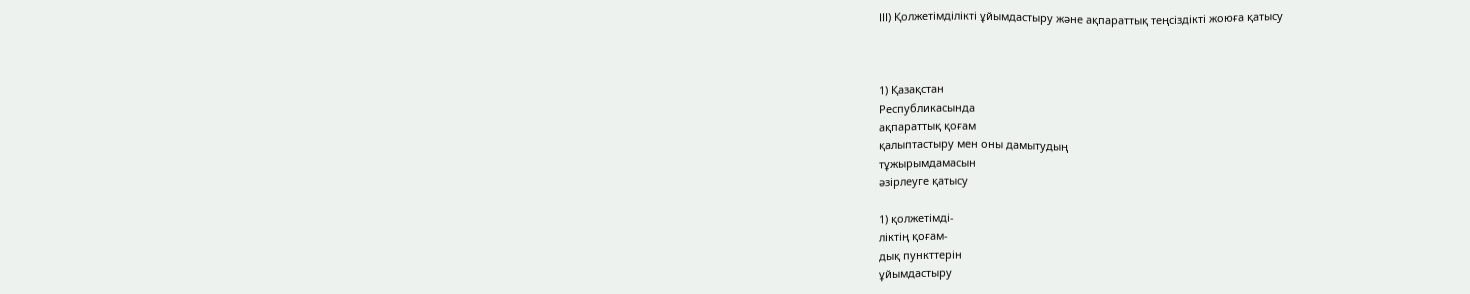ІІІ) Қолжетімділікті ұйымдастыру және ақпараттық теңсіздікті жоюға қатысу



1) Қазақстан
Республикасында
ақпараттық қоғам
қалыптастыру мен оны дамытудың
тұжырымдамасын
әзiрлеуге қатысу

1) қолжетімді-
ліктің қоғам-
дық пункттерiн
ұйымдастыру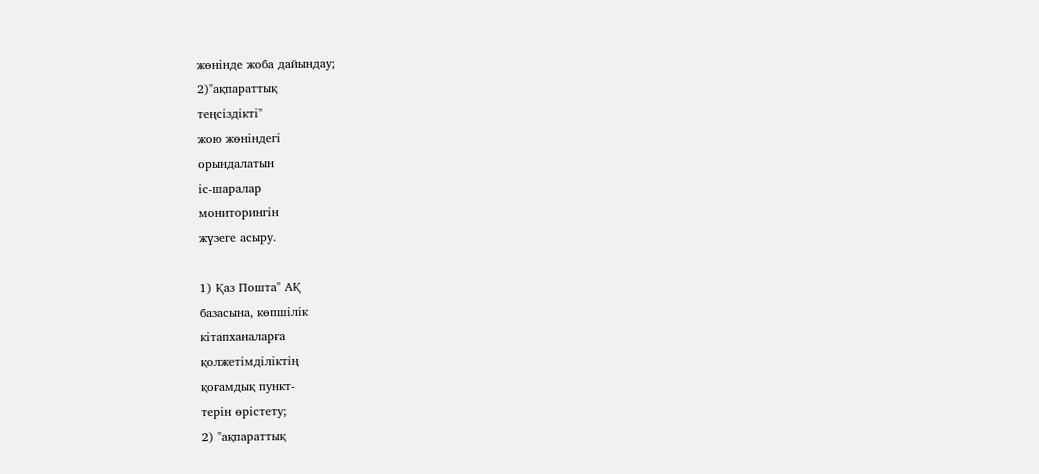жөнiнде жоба дайындау;
2)"ақпараттық
теңсiздікті"
жою жөнiндегі
орындалатын
іс-шаралар
мониторингін
жүзеге асыру.

1) Қаз Пошта" АҚ
базасына, көпшілік
кiтапханаларға
қолжетiмділіктің
қоғамдық пункт-
терiн өрістету;
2) "ақпараттық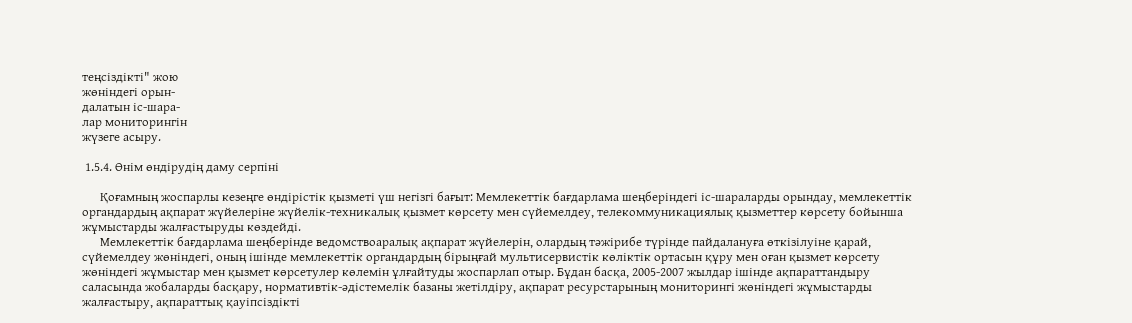теңсiздiкті" жою
жөніндегі орын-
далатын iс-шара-
лар мониторингін
жүзеге асыру.

 1.5.4. Өнiм өндiрудiң даму серпіні

      Қоғамның жоспарлы кезеңге өндiрiстік қызметi үш негiзгi бағыт: Мемлекеттiк бағдарлама шеңберiндегі iс-шараларды орындау, мемлекеттiк органдардың ақпарат жүйелеріне жүйелік-техникалық қызмет көрсету мен сүйемелдеу, телекоммуникациялық қызметтер көрсету бойынша жұмыстарды жалғастыруды көздейдi.
      Мемлекеттік бағдарлама шеңберiнде ведомствоаралық ақпарат жүйелерiн, олардың тәжiрибе түрiнде пайдалануға өткiзiлуiне қарай, сүйемелдеу жөніндегі, оның ішінде мемлекеттік органдардың бiрыңғай мультисервистік көліктiк ортасын құру мен оған қызмет көрсету жөнiндегi жұмыстар мен қызмет көрсетулер көлемiн ұлғайтуды жоспарлап отыр. Бұдан басқа, 2005-2007 жылдар ішінде ақпараттандыру саласында жобаларды басқару, нормативтік-әдiстемелік базаны жетiлдiру, ақпарат ресурстарының мониторингi жөніндегі жұмыстарды жалғастыру, ақпараттық қауіпсiздікті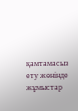қамтамасыз ету жөнiнде жұмыстар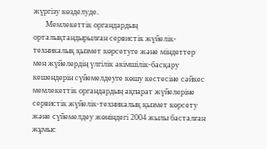жүргiзу көзделуде.
      Мемлекеттік органдардың орталықтандырылған сервистік жүйелiк-техникалық қызмет көрсетуге және мiндеттер мен жүйелердің үлгілік әкiмшілік-басқару кешендерiн сүйемелдеуге көшу кестесiне сәйкес мемлекеттiк органдардың ақпарат жүйелерiне сервистік жүйелік-техникалық қызмет көрсету және сүйемелдеу жөнiндегi 2004 жылы басталған жұмыс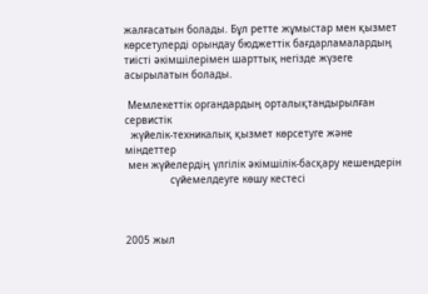жалғасатын болады. Бұл ретте жұмыстар мен қызмет көрсетулердi орындау бюджеттік бағдарламалардың тиiсті әкiмшілерiмен шарттық негiзде жүзеге асырылатын болады.

 Мемлекеттiк органдардың орталықтандырылған сервистік
  жүйелiк-техникалық қызмет көрсетуге және міндеттер
 мен жүйелердiң үлгілiк әкiмшілiк-басқару кешендерiн
               сүйемелдеуге көшу кестесi



2005 жыл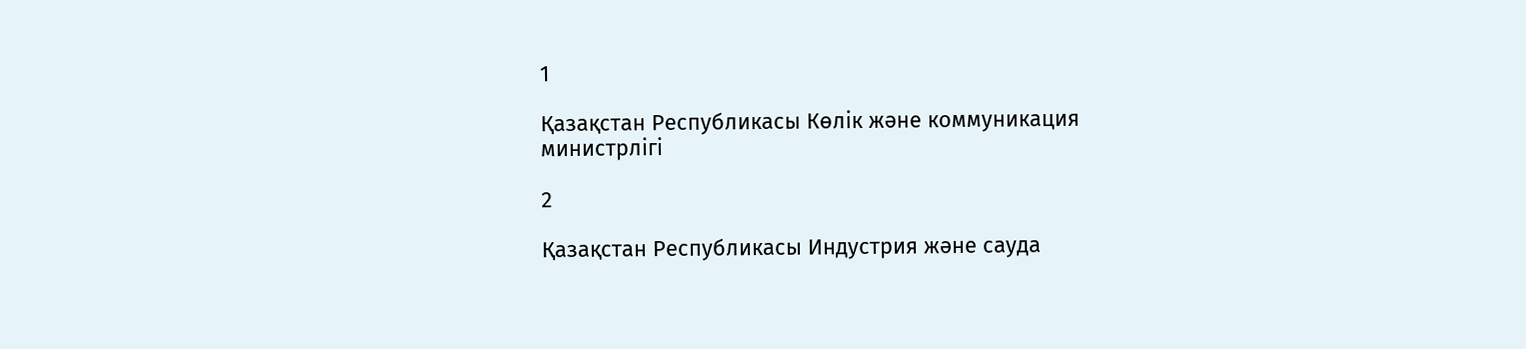1

Қазақстан Республикасы Көлiк және коммуникация
министрлігі

2

Қазақстан Республикасы Индустрия және сауда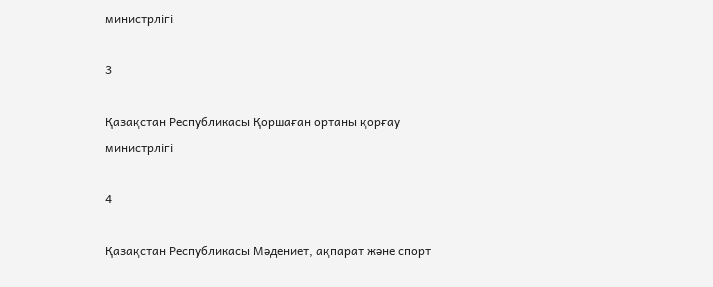министрлiгi

3

Қазақстан Республикасы Қоршаған ортаны қорғау министрлiгi

4

Қазақстан Республикасы Мәдениет, ақпарат және спорт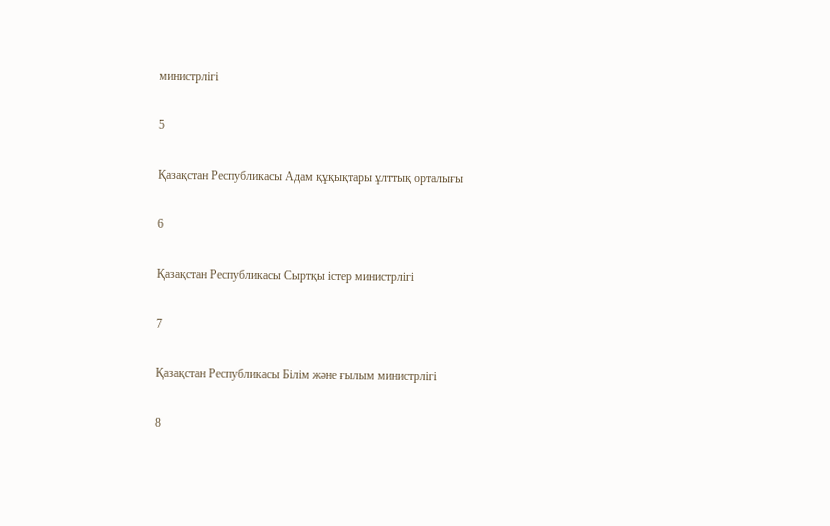министрлiгi

5

Қазақстан Республикасы Адам құқықтары ұлттық орталығы

6

Қазақстан Республикасы Сыртқы iстер министрлігі

7

Қазақстан Республикасы Бiлiм және ғылым министрлігі

8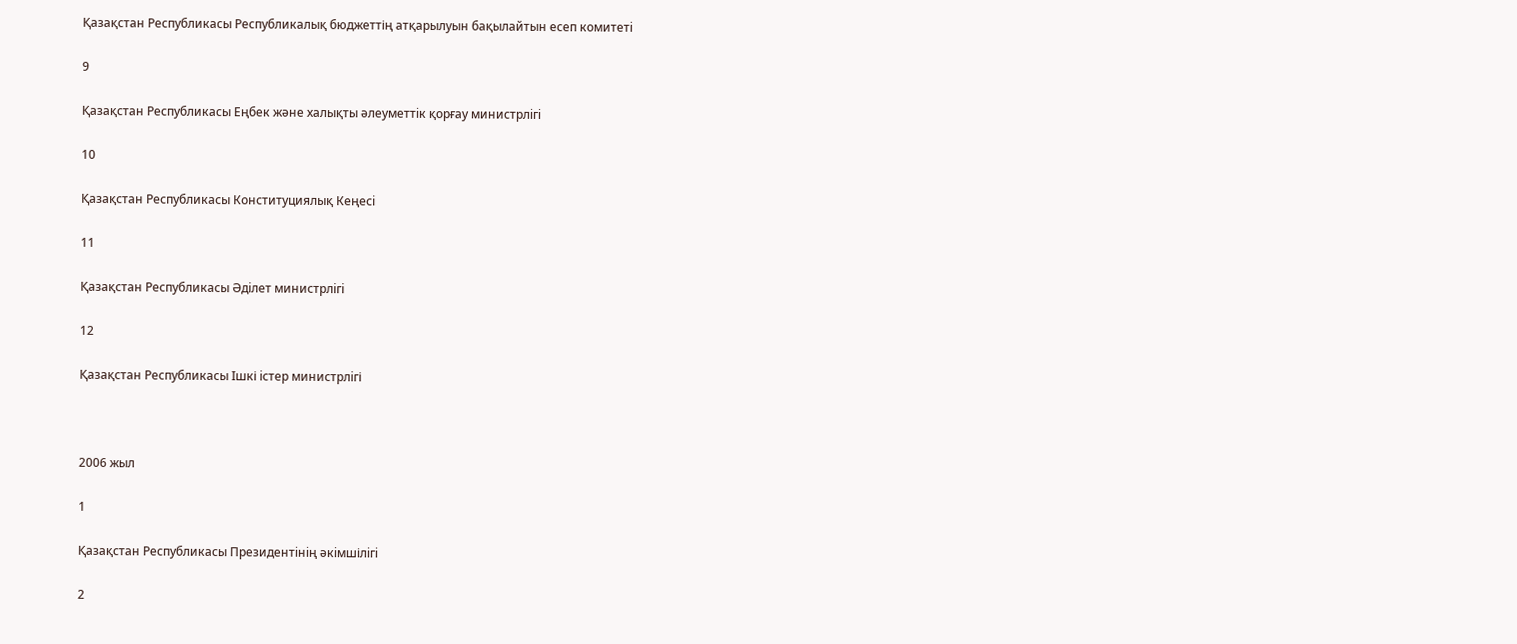Қазақстан Республикасы Республикалық бюджеттің атқарылуын бақылайтын есеп комитетi

9

Қазақстан Республикасы Еңбек және халықты әлеуметтiк қорғау министрлiгi

10

Қазақстан Республикасы Конституциялық Кеңесi

11

Қазақстан Республикасы Әдiлет министрлiгi

12

Қазақстан Республикасы Iшкі iстер министрлiгі



2006 жыл

1

Қазақстан Республикасы Президентiнiң әкiмшілiгi

2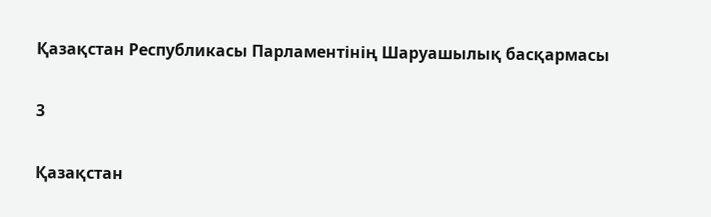Қазақстан Республикасы Парламентінiң Шаруашылық басқармасы

3

Қазақстан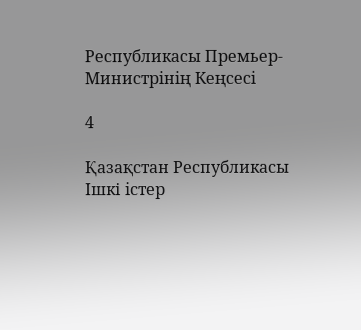Республикасы Премьер-Министрiнiң Кеңсесi

4

Қазақстан Республикасы Ішкі iстер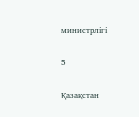министрлiгi

5

Қазақстан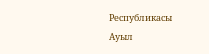Республикасы Ауыл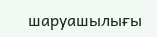шаруашылығы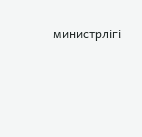министрлiгi